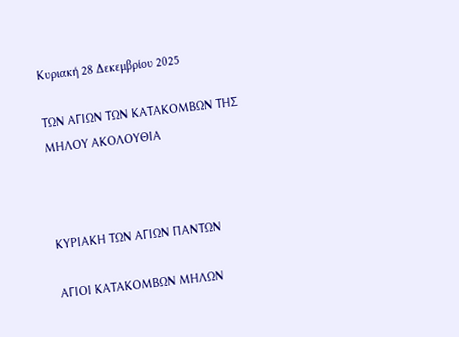Κυριακή 28 Δεκεμβρίου 2025

ΤΩΝ ΑΓΙΩΝ ΤΩΝ ΚΑΤΑΚΟΜΒΩΝ ΤΗΣ ΜΗΛΟΥ ΑΚΟΛΟΥΘΙΑ



ΚΥΡΙΑΚΗ ΤΩΝ ΑΓΙΩΝ ΠΑΝΤΩΝ

ΑΓΙΟΙ ΚΑΤΑΚΟΜΒΩΝ ΜΗΛΩΝ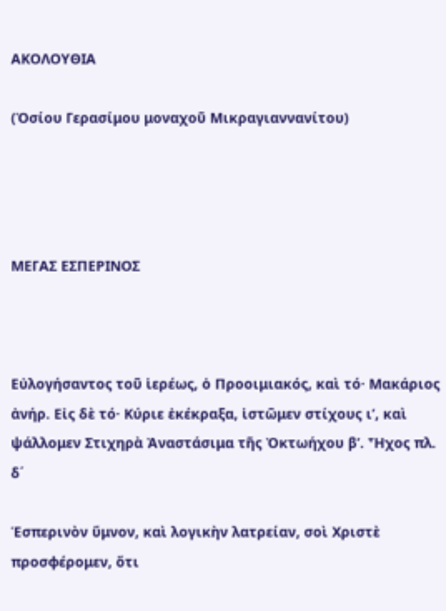ΑΚΟΛΟΥΘΙΑ

(Ὁσίου Γερασίμου μοναχοῦ Μικραγιαννανίτου)




ΜΕΓΑΣ ΕΣΠΕΡΙΝΟΣ



Εὐλογήσαντος τοῦ ἱερέως, ὁ Προοιμιακός, καὶ τό· Μακάριος ἀνήρ. Εἰς δὲ τό· Κύριε ἐκέκραξα, ἱστῶμεν στίχους ι’, καὶ ψάλλομεν Στιχηρὰ Ἀναστάσιμα τῆς Ὀκτωήχου β’. Ἦχος πλ. δ΄

Ἑσπερινὸν ὕμνον, καὶ λογικὴν λατρείαν, σοὶ Χριστὲ προσφέρομεν, ὅτι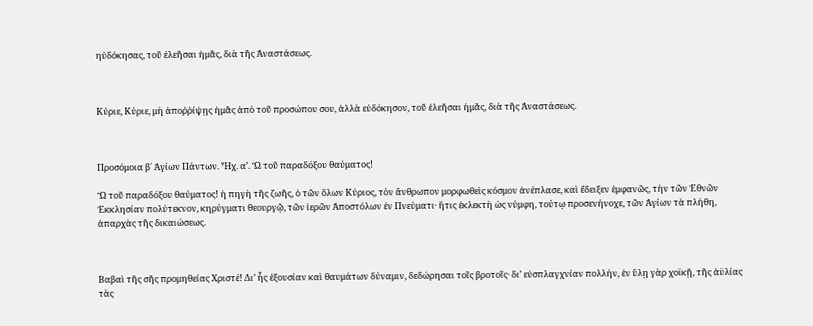ηὐδόκησας, τοῦ ἐλεῆσαι ἡμᾶς, διὰ τῆς Ἀναστάσεως.



Κύριε, Κύριε, μὴ ἀποῤῥίψῃς ἡμᾶς ἀπὸ τοῦ προσώπου σου, ἀλλὰ εὐδόκησον, τοῦ ἐλεῆσαι ἡμᾶς, διὰ τῆς Ἀναστάσεως.



Προσόμοια β΄ Ἁγίων Πάντων. Ἦχ. α’. Ὢ τοῦ παραδόξου θαύματος!

Ὢ τοῦ παραδόξου θαύματος! ἡ πηγὴ τῆς ζωῆς, ὁ τῶν ὅλων Κύριος, τὸν ἄνθρωπον μορφωθεὶς κόσμον ἀνέπλασε, καὶ ἔδειξεν ἐμφανῶς, τὴν τῶν Ἐθνῶν Ἐκκλησίαν πολύτεκνον, κηρύγματι θεουργῷ, τῶν ἱερῶν Ἀποστόλων ἐν Πνεύματι· ἥτις ἐκλεκτὴ ὡς νύμφη, τούτῳ προσενήνοχε, τῶν Ἁγίων τὰ πλήθη, ἀπαρχὰς τῆς δικαιώσεως.



Βαβαὶ τῆς σῆς προμηθείας Χριστέ! Δι’ ἧς ἐξουσίαν καὶ θαυμάτων δύναμιν, δεδώρησαι τοῖς βροτοῖς· δι’ εὐσπλαγχνίαν πολλήν, ἐν ὕλῃ γὰρ χοϊκῇ, τῆς ἀϋλίας τὰς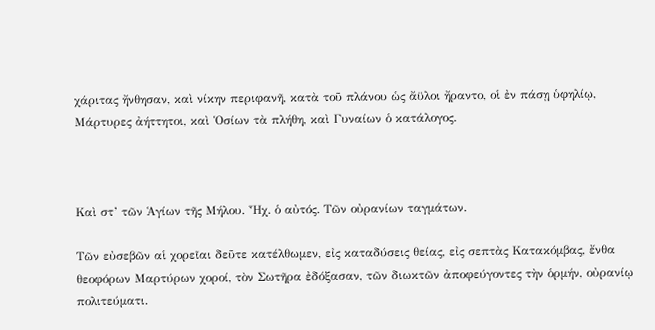χάριτας ἤνθησαν, καὶ νίκην περιφανῆ, κατὰ τοῦ πλάνου ὡς ἄϋλοι ἤραντο, οἱ ἐν πάσῃ ὑφηλίῳ, Μάρτυρες ἀήττητοι, καὶ Ὁσίων τὰ πλήθη, καὶ Γυναίων ὁ κατάλογος.



Καὶ στ’ τῶν Ἁγίων τῆς Μήλου. Ἦχ. ὁ αὐτός. Τῶν οὐρανίων ταγμάτων.

Τῶν εὐσεβῶν αἱ χορεῖαι δεῦτε κατέλθωμεν, εἰς καταδύσεις θείας, εἰς σεπτὰς Κατακόμβας, ἔνθα θεοφόρων Μαρτύρων χοροί, τὸν Σωτῆρα ἐδόξασαν, τῶν διωκτῶν ἀποφεύγοντες τὴν ὁρμήν, οὐρανίῳ πολιτεύματι.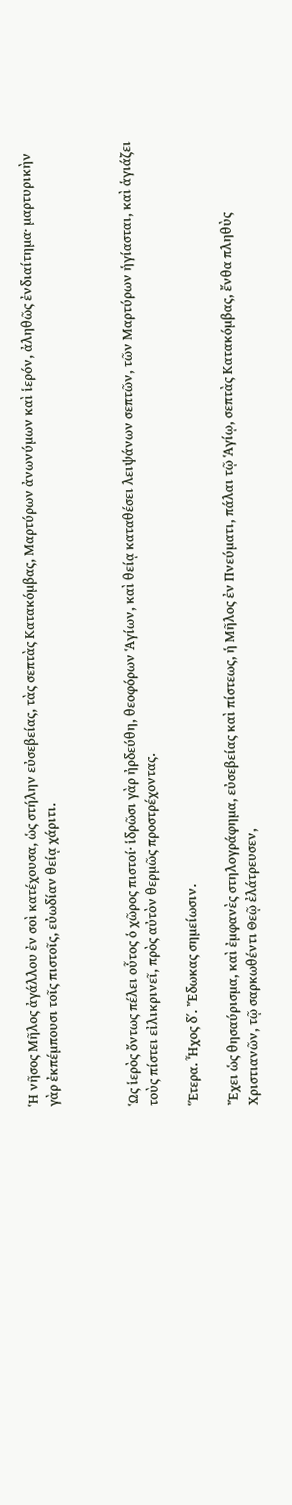Ἡ νῆσος Μῆλος ἀγάλλου ἐν σοὶ κατέχουσα, ὡς στήλην εὐσεβείας, τὰς σεπτὰς Κατακόμβας, Μαρτύρων ἀνωνύμων καὶ ἱερόν, ἀληθῶς ἐνδιαίτημα· μαρτυρικὴν γὰρ ἐκπέμπουσι τοῖς πιστοῖς, εὐωδίαν θείᾳ χάριτι.



Ὡς ἱερὸς ὄντως πέλει οὗτος ὁ χῶρος πιστοί· ἱδρῶσι γὰρ ἠρδεύθη, θεοφόρων Ἁγίων, καὶ θείᾳ καταθέσει λειψάνων σεπτῶν, τῶν Μαρτύρων ἡγίασται, καὶ ἁγιάζει τοὺς πίστει εἰλικρινεῖ, πρὸς αὐτὸν θερμῶς προστρέχοντας.

Ἕτερα. Ἦχος δ΄. Ἔδωκας σημείωσιν.

Ἔχει ὡς θησαύρισμα, καὶ ἐμφανὲς στηλογράφημα, εὐσεβείας καὶ πίστεως, ἡ Μῆλος ἐν Πνεύματι, πάλαι τῷ Ἁγίῳ, σεπτὰς Κατακόμβας, ἔνθα πληθὺς Χριστιανῶν, τῷ σαρκωθέντι Θεῷ ἐλάτρευσεν,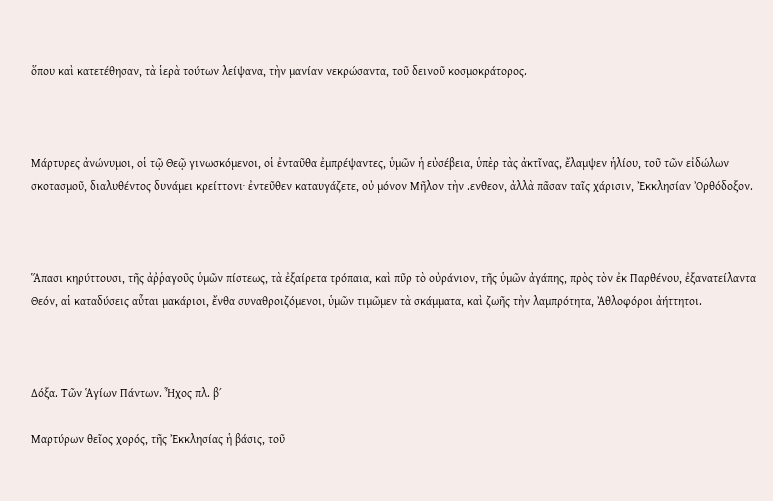ὅπου καὶ κατετέθησαν, τὰ ἱερὰ τούτων λείψανα, τὴν μανίαν νεκρώσαντα, τοῦ δεινοῦ κοσμοκράτορος.



Μάρτυρες ἀνώνυμοι, οἱ τῷ Θεῷ γινωσκόμενοι, οἱ ἐνταῦθα ἐμπρέψαντες, ὑμῶν ἡ εὐσέβεια, ὑπὲρ τὰς ἀκτῖνας, ἔλαμψεν ἡλίου, τοῦ τῶν εἰδώλων σκοτασμοῦ, διαλυθέντος δυνάμει κρείττονι· ἐντεῦθεν καταυγάζετε, οὐ μόνον Μῆλον τὴν .ενθεον, ἀλλὰ πᾶσαν ταῖς χάρισιν, Ἐκκλησίαν Ὀρθόδοξον.



Ἅπασι κηρύττουσι, τῆς ἀῤῥαγοῦς ὑμῶν πίστεως, τὰ ἐξαίρετα τρόπαια, καὶ πῦρ τὸ οὐράνιον, τῆς ὑμῶν ἀγάπης, πρὸς τὸν ἐκ Παρθένου, ἐξανατείλαντα Θεόν, αἱ καταδύσεις αὗται μακάριοι, ἔνθα συναθροιζόμενοι, ὑμῶν τιμῶμεν τὰ σκάμματα, καὶ ζωῆς τὴν λαμπρότητα, Ἀθλοφόροι ἀήττητοι.



Δόξα. Τῶν Ἁγίων Πάντων. Ἦχος πλ. β΄

Μαρτύρων θεῖος χορός, τῆς Ἐκκλησίας ἡ βάσις, τοῦ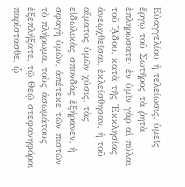Εὐαγγελίου ἡ τελείωσις, ὑμεῖς ἔργῳ τοῦ Σωτῆρος τὰ ῥητὰ ἐπληρώσατε· ἐν ὑμῖν γὰρ αἱ πύλαι τοῦ ᾍδου, κατὰ τῆς Ἐκκλησίας ἀνεῳχθεῖσαι, ἐκλείσθησαν, ἡ τοῦ αἵματος ὑμῶν χύσις, τὰς εἰδωλικὰς σπονδὰς ἐξήρανεν, ἡ σφαγὴ ὑμῶν, ἀπέτεκε τῶν πιστῶν τὸ πλήρωμα, τοὺς ἀσωμάτους ἐξεπλήξατε, τῷ Θεῷ στεφανηφόροι παρίστασθε, ᾧ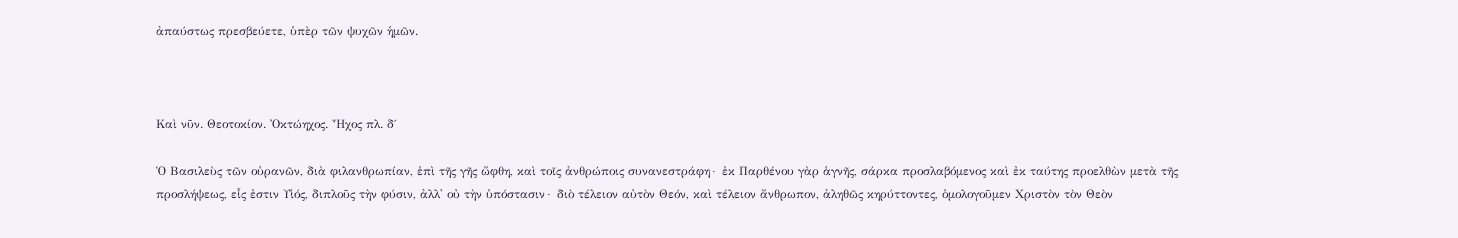ἀπαύστως πρεσβεύετε, ὑπὲρ τῶν ψυχῶν ἡμῶν.



Καὶ νῦν. Θεοτοκίον. Ὀκτώηχος. Ἦχος πλ. δ΄

Ὁ Βασιλεὺς τῶν οὐρανῶν, διὰ φιλανθρωπίαν, ἐπὶ τῆς γῆς ὤφθη, καὶ τοῖς ἀνθρώποις συνανεστράφη∙ ἐκ Παρθένου γὰρ ἁγνῆς, σάρκα προσλαβόμενος καὶ ἐκ ταύτης προελθὼν μετὰ τῆς προσλήψεως, εἷς ἐστιν Υἱός, διπλοῦς τὴν φύσιν, ἀλλ' οὐ τὴν ὑπόστασιν∙ διὸ τέλειον αὐτὸν Θεόν, καὶ τέλειον ἄνθρωπον, ἀληθῶς κηρύττοντες, ὁμολογοῦμεν Χριστὸν τὸν Θεὸν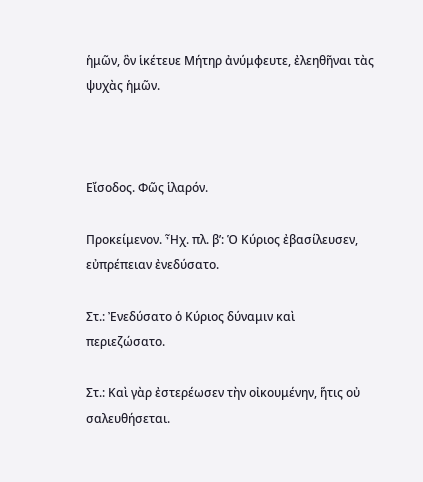ἡμῶν, ὃν ἱκέτευε Μήτηρ ἀνύμφευτε, ἐλεηθῆναι τὰς ψυχὰς ἡμῶν.



Εἴσοδος. Φῶς ἱλαρόν.

Προκείμενον. Ἦχ. πλ. β’: Ὁ Κύριος ἐβασίλευσεν, εὐπρέπειαν ἐνεδύσατο.

Στ.: Ἐνεδύσατο ὁ Κύριος δύναμιν καὶ περιεζώσατο.

Στ.: Καὶ γὰρ ἐστερέωσεν τὴν οἰκουμένην, ἥτις οὐ σαλευθήσεται.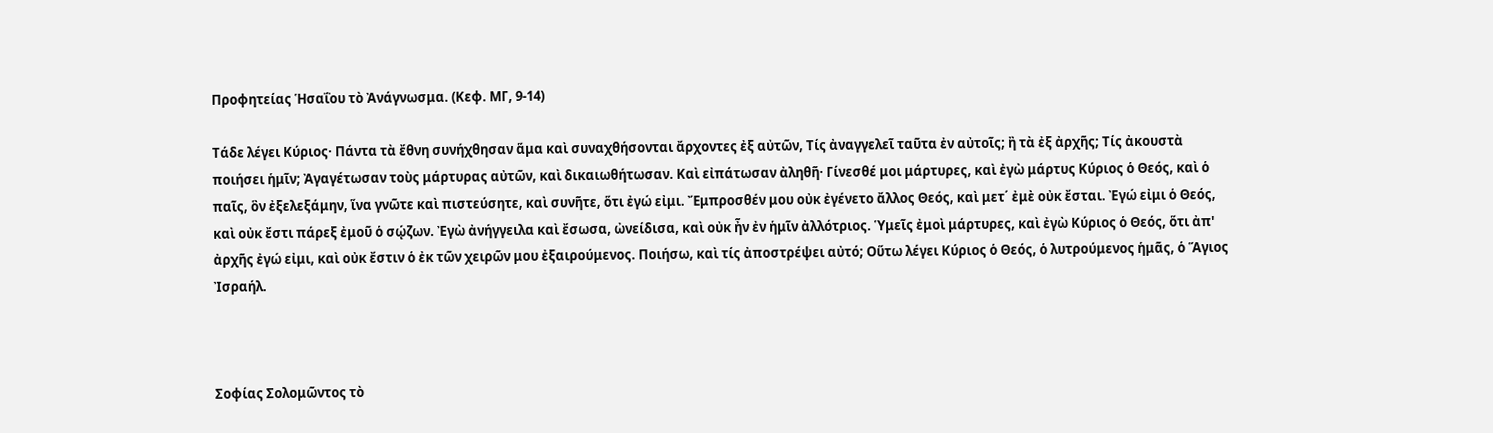Προφητείας Ἡσαΐου τὸ Ἀνάγνωσμα. (Κεφ. ΜΓ, 9-14)

Τάδε λέγει Κύριος· Πάντα τὰ ἔθνη συνήχθησαν ἅμα καὶ συναχθήσονται ἄρχοντες ἐξ αὐτῶν, Τίς ἀναγγελεῖ ταῦτα ἐν αὐτοῖς; ἢ τὰ ἐξ ἀρχῆς; Τίς ἀκουστὰ ποιήσει ἡμῖν; Ἀγαγέτωσαν τοὺς μάρτυρας αὐτῶν, καὶ δικαιωθήτωσαν. Καὶ εἰπάτωσαν ἀληθῆ· Γίνεσθέ μοι μάρτυρες, καὶ ἐγὼ μάρτυς Κύριος ὁ Θεός, καὶ ὁ παῖς, ὃν ἐξελεξάμην, ἵνα γνῶτε καὶ πιστεύσητε, καὶ συνῆτε, ὅτι ἐγώ εἰμι. Ἔμπροσθέν μου οὐκ ἐγένετο ἄλλος Θεός, καὶ μετ΄ ἐμὲ οὐκ ἔσται. Ἐγώ εἰμι ὁ Θεός, καὶ οὐκ ἔστι πάρεξ ἐμοῦ ὁ σῴζων. Ἐγὼ ἀνήγγειλα καὶ ἔσωσα, ὠνείδισα, καὶ οὐκ ἦν ἐν ἡμῖν ἀλλότριος. Ὑμεῖς ἐμοὶ μάρτυρες, καὶ ἐγὼ Κύριος ὁ Θεός, ὅτι ἀπ' ἀρχῆς ἐγώ εἰμι, καὶ οὐκ ἔστιν ὁ ἐκ τῶν χειρῶν μου ἐξαιρούμενος. Ποιήσω, καὶ τίς ἀποστρέψει αὐτό; Οὕτω λέγει Κύριος ὁ Θεός, ὁ λυτρούμενος ἡμᾶς, ὁ Ἅγιος Ἰσραήλ.



Σοφίας Σολομῶντος τὸ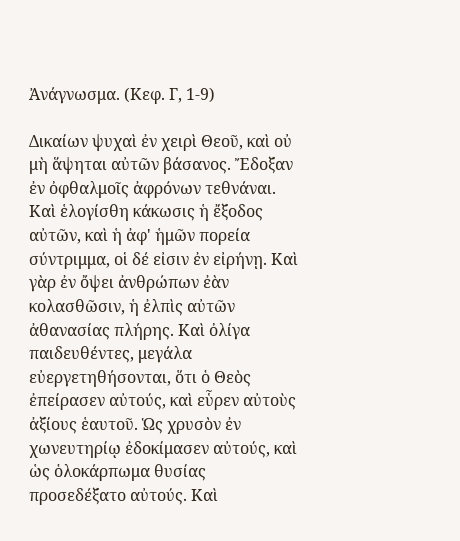Ἀνάγνωσμα. (Κεφ. Γ, 1-9)

Δικαίων ψυχαὶ ἐν χειρὶ Θεοῦ, καὶ οὐ μὴ ἅψηται αὐτῶν βάσανος. Ἔδοξαν ἐν ὀφθαλμοῖς ἀφρόνων τεθνάναι. Καὶ ἑλογίσθη κάκωσις ἡ ἔξοδος αὐτῶν, καὶ ἡ ἀφ' ἡμῶν πορεία σύντριμμα, οἱ δέ εἰσιν ἐν εἰρήνῃ. Καὶ γὰρ ἐν ὄψει ἀνθρώπων ἐὰν κολασθῶσιν, ἡ ἐλπὶς αὐτῶν ἀθανασίας πλήρης. Καὶ ὀλίγα παιδευθέντες, μεγάλα εὐεργετηθήσονται, ὅτι ὁ Θεὸς ἐπείρασεν αὐτούς, καὶ εὗρεν αὐτοὺς ἀξίους ἑαυτοῦ. Ὡς χρυσὸν ἐν χωνευτηρίῳ ἐδοκίμασεν αὐτούς, καὶ ὡς ὁλοκάρπωμα θυσίας προσεδέξατο αὐτούς. Καὶ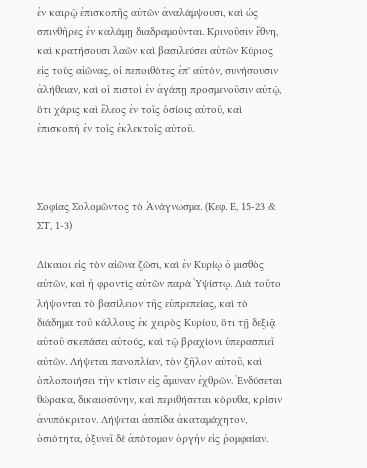ἐν καιρῷ ἐπισκοπῆς αὐτῶν ἀναλάμψουσι, καὶ ὡς σπινθῆρες ἐν καλάμῃ διαδραμοῦνται. Κρινοῦσιν ἔθνη, καὶ κρατήσουσι λαῶν καὶ βασιλεύσει αὐτῶν Κύριος εἰς τοὺς αἰῶνας, οἱ πεποιθότες ἐπ' αὐτόν, συνήσουσιν ἀλήθειαν, καὶ οἱ πιστοὶ ἐν ἀγάπῃ προσμενοῦσιν αὐτῷ, ὅτι χάρις καὶ ἔλεος ἐν τοῖς ὁσίοις αὐτοῦ, καὶ ἐπισκοπὴ ἐν τοῖς ἐκλεκτοῖς αὐτοῦ.



Σοφίας Σολομῶντος τὸ Ἀνάγνωσμα. (Κεφ. Ε, 15-23 & ΣΤ, 1-3)

Δίκαιοι εἰς τὸν αἰῶνα ζῶσι, καὶ ἐν Κυρίῳ ὁ μισθὸς αὐτῶν, καὶ ἡ φροντὶς αὐτῶν παρὰ Ὑψίστῳ. Διὰ τοῦτο λήψονται τὸ βασίλειον τῆς εὐπρεπείας, καὶ τὸ διάδημα τοῦ κάλλους ἐκ χειρὸς Κυρίου, ὅτι τῇ δεξιᾷ αὐτοῦ σκεπάσει αὐτούς, καὶ τῷ βραχίονι ὑπερασπιεῖ αὐτῶν. Λήψεται πανοπλίαν, τὸν ζῆλον αὐτοῦ, καὶ ὁπλοποιήσει τὴν κτίσιν εἰς ἄμυναν ἐχθρῶν. Ἐνδύσεται θώρακα, δικαιοσύνην, καὶ περιθήσεται κόρυθα, κρίσιν ἀνυπόκριτον. Λήψεται ἀσπίδα ἀκαταμάχητον, ὁσιότητα, ὀξυνεῖ δὲ ἀπότομον ὀργὴν εἰς ῥομφαίαν.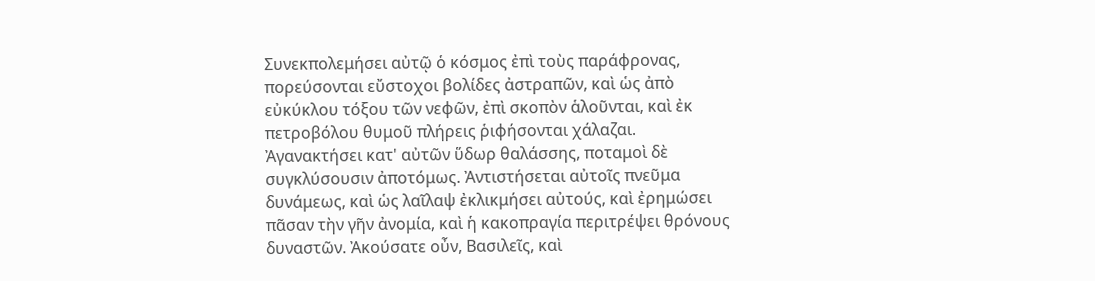Συνεκπολεμήσει αὐτῷ ὁ κόσμος ἐπὶ τοὺς παράφρονας, πορεύσονται εὔστοχοι βολίδες ἀστραπῶν, καὶ ὡς ἀπὸ εὐκύκλου τόξου τῶν νεφῶν, ἐπὶ σκοπὸν ἁλοῦνται, καὶ ἐκ πετροβόλου θυμοῦ πλήρεις ῥιφήσονται χάλαζαι. Ἀγανακτήσει κατ' αὐτῶν ὕδωρ θαλάσσης, ποταμοὶ δὲ συγκλύσουσιν ἀποτόμως. Ἀντιστήσεται αὐτοῖς πνεῦμα δυνάμεως, καὶ ὡς λαῖλαψ ἐκλικμήσει αὐτούς, καὶ ἐρημώσει πᾶσαν τὴν γῆν ἀνομία, καὶ ἡ κακοπραγία περιτρέψει θρόνους δυναστῶν. Ἀκούσατε οὖν, Βασιλεῖς, καὶ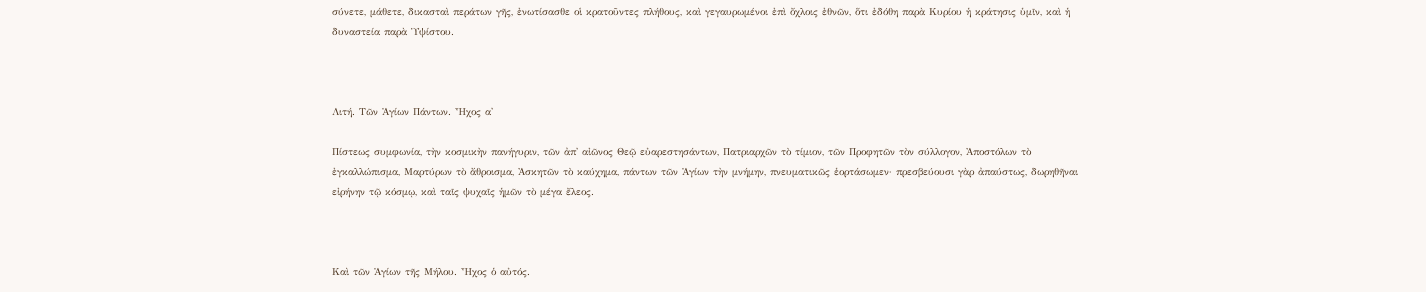σύνετε, μάθετε, δικασταὶ περάτων γῆς, ἐνωτίσασθε οἱ κρατοῦντες πλήθους, καὶ γεγαυρωμένοι ἐπὶ ὄχλοις ἐθνῶν, ὅτι ἐδόθη παρὰ Κυρίου ἡ κράτησις ὑμῖν, καὶ ἡ δυναστεία παρὰ Ὑψίστου.



Λιτή. Τῶν Ἁγίων Πάντων. Ἦχος α'

Πίστεως συμφωνία, τὴν κοσμικὴν πανήγυριν, τῶν ἀπ' αἰῶνος Θεῷ εὐαρεστησάντων, Πατριαρχῶν τὸ τίμιον, τῶν Προφητῶν τὸν σύλλογον, Ἀποστόλων τὸ ἐγκαλλώπισμα, Μαρτύρων τὸ ἄθροισμα, Ἀσκητῶν τὸ καύχημα, πάντων τῶν Ἁγίων τὴν μνήμην, πνευματικῶς ἑορτάσωμεν· πρεσβεύουσι γὰρ ἀπαύστως, δωρηθῆναι εἰρήνην τῷ κόσμῳ, καὶ ταῖς ψυχαῖς ἡμῶν τὸ μέγα ἔλεος.



Καὶ τῶν Ἁγίων τῆς Μήλου. Ἦχος ὁ αὐτός.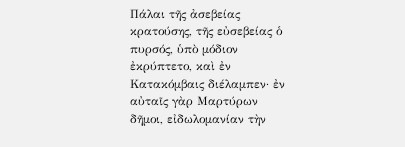Πάλαι τῆς ἀσεβείας κρατούσης, τῆς εὐσεβείας ὁ πυρσός, ὑπὸ μόδιον ἐκρύπτετο, καὶ ἐν Κατακόμβαις διέλαμπεν· ἐν αὐταῖς γὰρ Μαρτύρων δῆμοι, εἰδωλομανίαν τὴν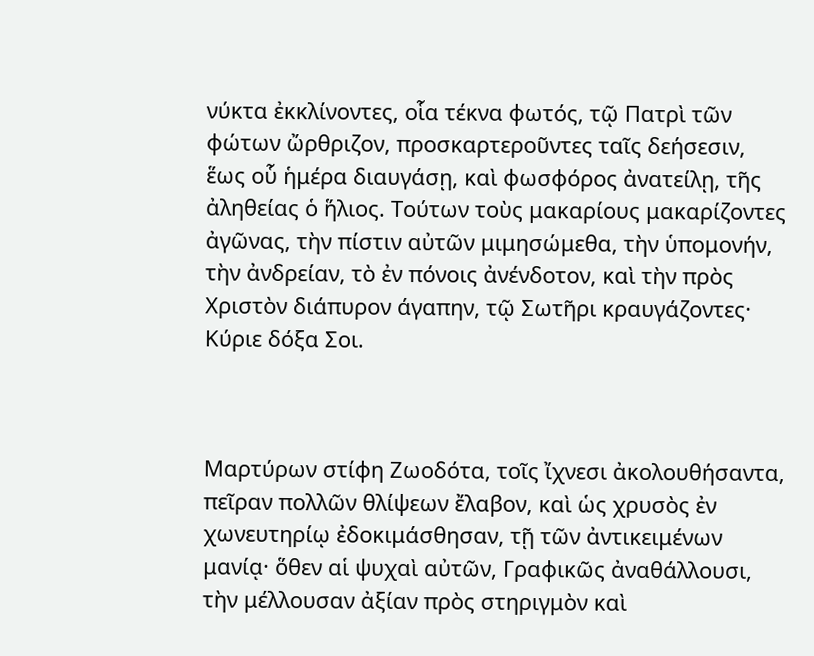νύκτα ἐκκλίνοντες, οἷα τέκνα φωτός, τῷ Πατρὶ τῶν φώτων ὤρθριζον, προσκαρτεροῦντες ταῖς δεήσεσιν, ἕως οὗ ἡμέρα διαυγάσῃ, καὶ φωσφόρος ἀνατείλῃ, τῆς ἀληθείας ὁ ἥλιος. Τούτων τοὺς μακαρίους μακαρίζοντες ἀγῶνας, τὴν πίστιν αὐτῶν μιμησώμεθα, τὴν ὑπομονήν, τὴν ἀνδρείαν, τὸ ἐν πόνοις ἀνένδοτον, καὶ τὴν πρὸς Χριστὸν διάπυρον άγαπην, τῷ Σωτῆρι κραυγάζοντες· Κύριε δόξα Σοι.



Μαρτύρων στίφη Ζωοδότα, τοῖς ἴχνεσι ἀκολουθήσαντα, πεῖραν πολλῶν θλίψεων ἔλαβον, καὶ ὡς χρυσὸς ἐν χωνευτηρίῳ ἐδοκιμάσθησαν, τῇ τῶν ἀντικειμένων μανίᾳ· ὅθεν αἱ ψυχαὶ αὐτῶν, Γραφικῶς ἀναθάλλουσι, τὴν μέλλουσαν ἀξίαν πρὸς στηριγμὸν καὶ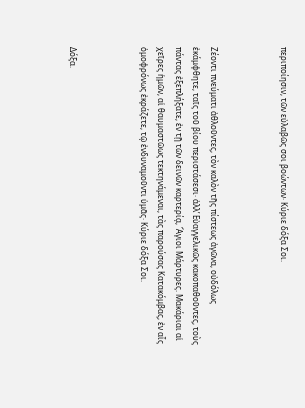περιποίησιν, τῶν εὐλαβῶς σοι βοώντων· Κύριε δόξα Σοι.



Ζέοντι πνεύματι ἀθλοῦντες, τὸν καλὸν τῆς πίστεως ἀγῶνα, οὐδόλως ἐκάμφθητε, ταῖς τοῦ βίου περιστάσεσι· ἀλλ’ Εὐαγγελικῶς κακοπαθοῦντες, τοὺς πάντας ἐξεπλήξατε, ἐν τῇ τῶν δεινῶν καρτερίᾳ, Ἅγιοι Μάρτυρες. Μακάριαι αἱ χεῖρες ἡμῶν, αἱ θαυμαστῶως τεκτηνάμεναι, τὰς παρούσας Κατακόμβας, ἐν αἷς ὁμοφρόνως ἐκράζετε, τῷ ἐνδυναμοῦντι ὑμᾶς· Κύριε δόξα Σοι.



Δόξα.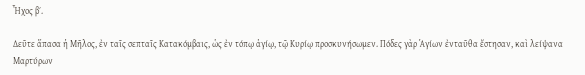Ἦχος β΄.

Δεῦτε ἅπασα ἡ Μῆλος, ἐν ταῖς σεπταῖς Κατακόμβαις, ὡς ἐν τόπῳ ἁγίῳ, τῷ Κυρίῳ προσκυνήσωμεν. Πόδες γὰρ Ἁγίων ἐνταῦθα ἔστησαν, καὶ λείψανα Μαρτύρων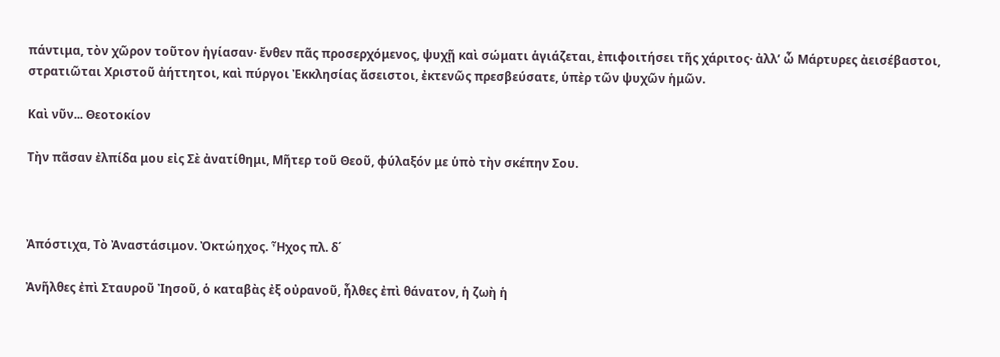πάντιμα, τὸν χῶρον τοῦτον ἡγίασαν· ἔνθεν πᾶς προσερχόμενος, ψυχῇ καὶ σώματι ἁγιάζεται, ἐπιφοιτήσει τῆς χάριτος· ἀλλ’ ὦ Μάρτυρες ἀεισέβαστοι, στρατιῶται Χριστοῦ ἀήττητοι, καὶ πύργοι Ἐκκλησίας ἄσειστοι, ἐκτενῶς πρεσβεύσατε, ὑπὲρ τῶν ψυχῶν ἡμῶν.

Καὶ νῦν... Θεοτοκίον

Τὴν πᾶσαν ἐλπίδα μου εἰς Σὲ ἀνατίθημι, Μῆτερ τοῦ Θεοῦ, φύλαξόν με ὑπὸ τὴν σκέπην Σου.



Ἀπόστιχα, Τὸ Ἀναστάσιμον. Ὀκτώηχος. Ἦχος πλ. δ΄

Ἀνῆλθες ἐπὶ Σταυροῦ Ἰησοῦ, ὁ καταβὰς ἐξ οὐρανοῦ, ἦλθες ἐπὶ θάνατον, ἡ ζωὴ ἡ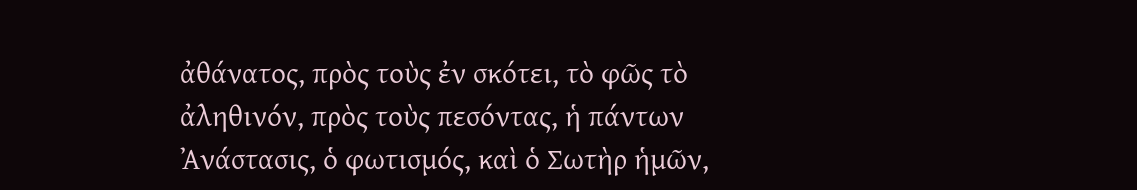ἀθάνατος, πρὸς τοὺς ἐν σκότει, τὸ φῶς τὸ ἀληθινόν, πρὸς τοὺς πεσόντας, ἡ πάντων Ἀνάστασις, ὁ φωτισμός, καὶ ὁ Σωτὴρ ἡμῶν,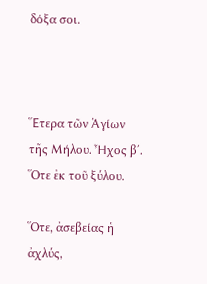δόξα σοι.



Ἕτερα τῶν Ἁγίων τῆς Μήλου. Ἦχος β΄. Ὅτε ἐκ τοῦ ξύλου.

Ὅτε, ἀσεβείας ἡ ἀχλύς,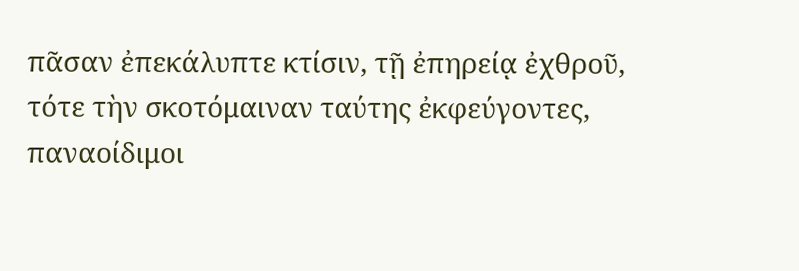πᾶσαν ἐπεκάλυπτε κτίσιν, τῇ ἐπηρείᾳ ἐχθροῦ, τότε τὴν σκοτόμαιναν ταύτης ἐκφεύγοντες, παναοίδιμοι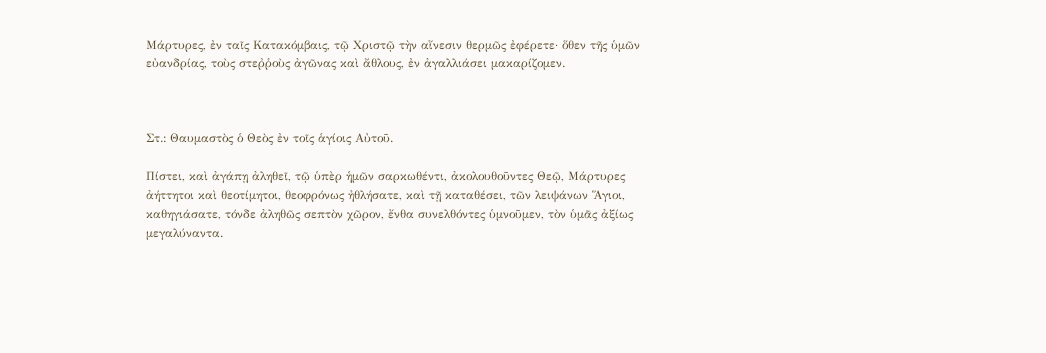Μάρτυρες, ἐν ταῖς Κατακόμβαις, τῷ Χριστῷ τὴν αἴνεσιν θερμῶς ἐφέρετε· ὅθεν τῆς ὑμῶν εὐανδρίας, τοὺς στεῤῥοὺς ἀγῶνας καὶ ἄθλους, ἐν ἀγαλλιάσει μακαρίζομεν.



Στ.: Θαυμαστὸς ὁ Θεὸς ἐν τοῖς ἁγίοις Αὐτοῦ.

Πίστει, καὶ ἀγάπῃ ἀληθεῖ, τῷ ὑπὲρ ἡμῶν σαρκωθέντι, ἀκολουθοῦντες Θεῷ, Μάρτυρες ἀήττητοι καὶ θεοτίμητοι, θεοφρόνως ἠθλήσατε, καὶ τῇ καταθέσει, τῶν λειψάνων Ἅγιοι, καθηγιάσατε, τόνδε ἀληθῶς σεπτὸν χῶρον, ἔνθα συνελθόντες ὑμνοῦμεν, τὸν ὑμᾶς ἀξίως μεγαλύναντα.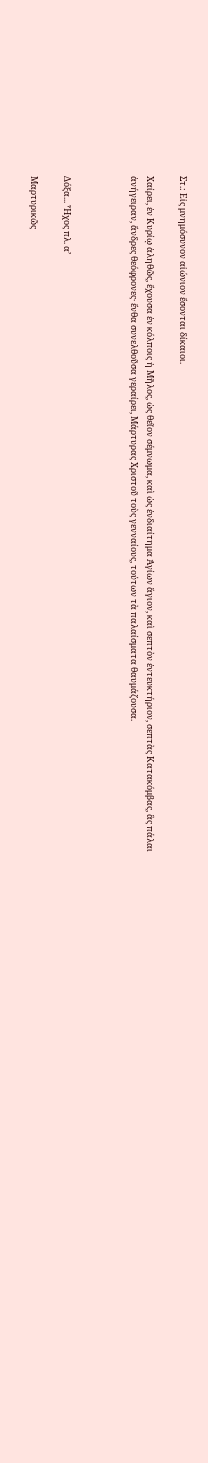Στ.: Εἰς μνημόσυνον αἰώνιον ἔσονται δίκαιοι.

Χαίρει, ἐν Κυρίῳ ἀληθῶς, ἔχουσα ἐν κόλποις ἡ Μῆλος, ὡς θεῖον σέμνωμα, καὶ ὡς ἐνδιαίτημα Ἁγίων ἅγιον, καὶ σεπτὸν ἐντευκτήριον, σεπτὰς Κατακόμβας, ἃς πάλαι ἀνήγειραν, ἄνδρες θεόφρονες· ἔνθα συνελθοῦσα γεραίρει, Μάρτυρας Χριστοῦ τοὺς γενναίους, τούτων τὰ παλαίσματα θαυμάζουσα.



Δόξα... Ἦχος πλ. α’

Μαρτυρικῶς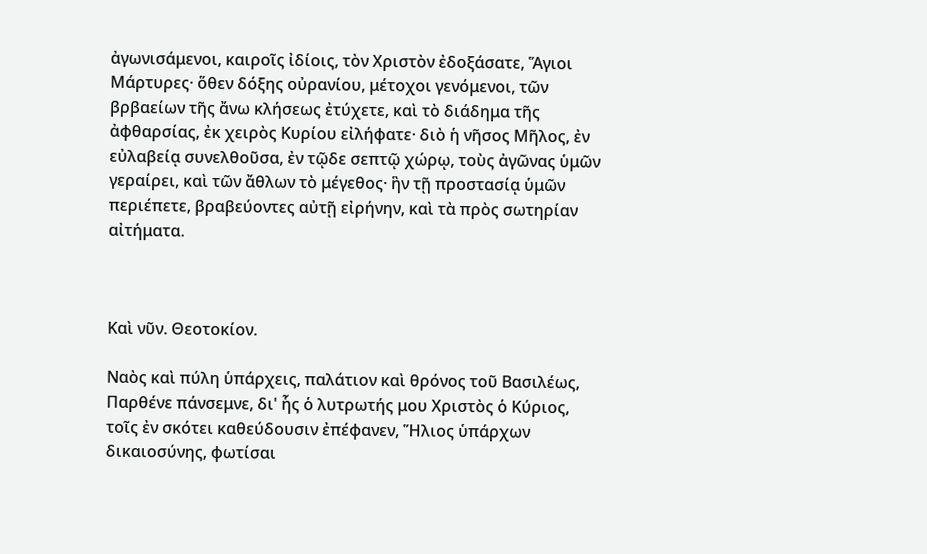ἀγωνισάμενοι, καιροῖς ἰδίοις, τὸν Χριστὸν ἐδοξάσατε, Ἅγιοι Μάρτυρες· ὅθεν δόξης οὐρανίου, μέτοχοι γενόμενοι, τῶν βρβαείων τῆς ἄνω κλήσεως ἐτύχετε, καὶ τὸ διάδημα τῆς ἀφθαρσίας, ἐκ χειρὸς Κυρίου εἰλήφατε· διὸ ἡ νῆσος Μῆλος, ἐν εὐλαβείᾳ συνελθοῦσα, ἐν τῷδε σεπτῷ χώρῳ, τοὺς ἀγῶνας ὑμῶν γεραίρει, καὶ τῶν ἄθλων τὸ μέγεθος· ἣν τῇ προστασίᾳ ὑμῶν περιέπετε, βραβεύοντες αὐτῇ εἰρήνην, καὶ τὰ πρὸς σωτηρίαν αἰτήματα.



Καὶ νῦν. Θεοτοκίον.

Ναὸς καὶ πύλη ὑπάρχεις, παλάτιον καὶ θρόνος τοῦ Βασιλέως, Παρθένε πάνσεμνε, δι' ἧς ὁ λυτρωτής μου Χριστὸς ὁ Κύριος, τοῖς ἐν σκότει καθεύδουσιν ἐπέφανεν, Ἥλιος ὑπάρχων δικαιοσύνης, φωτίσαι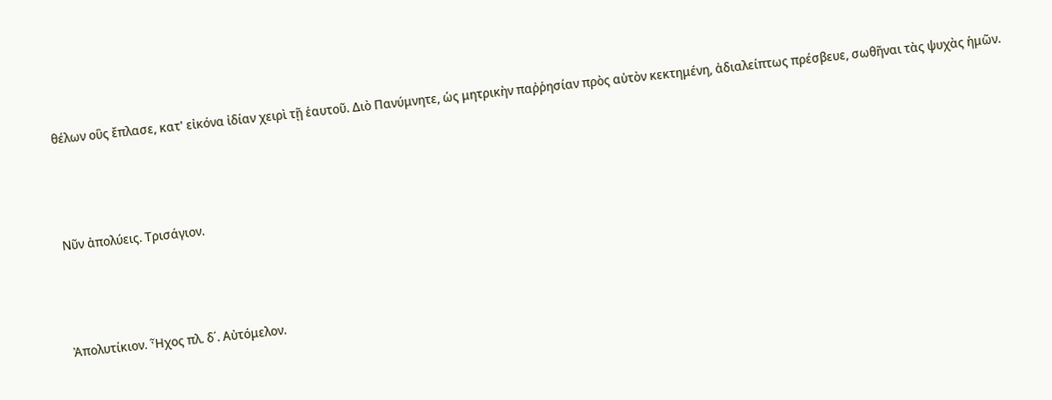θέλων οὓς ἔπλασε, κατ' εἰκόνα ἰδίαν χειρὶ τῇ ἑαυτοῦ. Διὸ Πανύμνητε, ὡς μητρικὴν παῤῥησίαν πρὸς αὐτὸν κεκτημένη, ἀδιαλείπτως πρέσβευε, σωθῆναι τὰς ψυχὰς ἡμῶν.



Νῦν ἀπολύεις. Τρισάγιον.



Ἀπολυτίκιον. Ἦχος πλ. δ΄. Αὐτόμελον.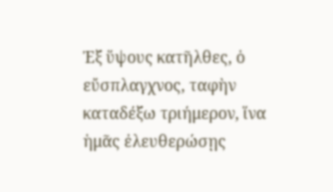Ἐξ ὕψους κατῆλθες, ὁ εὔσπλαγχνος, ταφὴν καταδέξω τριήμερον, ἵνα ἡμᾶς ἐλευθερώσῃς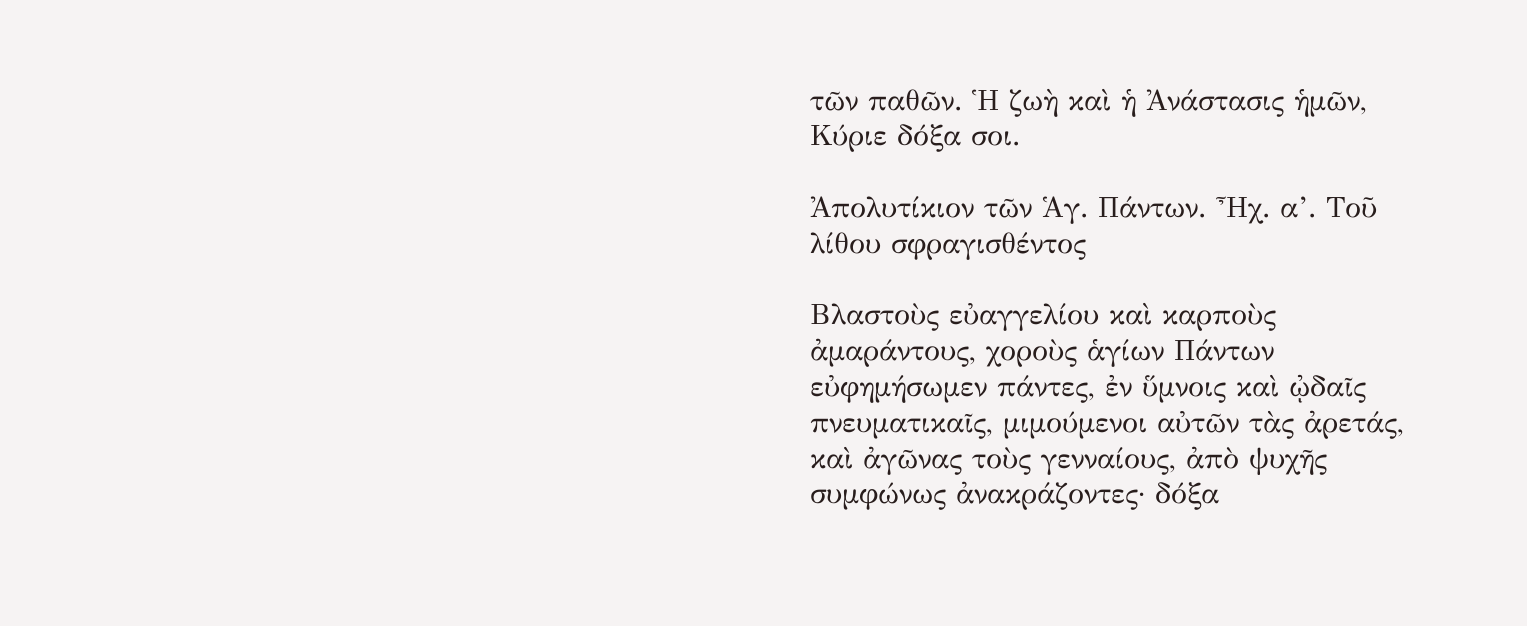τῶν παθῶν. Ἡ ζωὴ καὶ ἡ Ἀνάστασις ἡμῶν, Κύριε δόξα σοι.

Ἀπολυτίκιον τῶν Ἁγ. Πάντων. Ἦχ. α’. Τοῦ λίθου σφραγισθέντος

Βλαστοὺς εὐαγγελίου καὶ καρποὺς ἀμαράντους, χοροὺς ἁγίων Πάντων εὐφημήσωμεν πάντες, ἐν ὕμνοις καὶ ᾠδαῖς πνευματικαῖς, μιμούμενοι αὐτῶν τὰς ἀρετάς, καὶ ἀγῶνας τοὺς γενναίους, ἀπὸ ψυχῆς συμφώνως ἀνακράζοντες· δόξα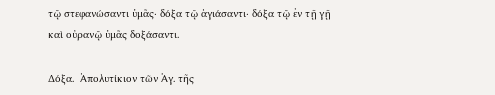τῷ στεφανώσαντι ὑμᾶς· δόξα τῷ ἁγιάσαντι· δόξα τῷ ἐν τῇ γῇ καὶ οὐρανῷ ὑμᾶς δοξάσαντι.

Δόξα.  Ἀπολυτίκιον τῶν Ἁγ. τῆς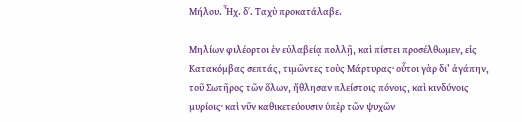Μήλου. Ἦχ. δ΄. Ταχὺ προκατάλαβε.

Μηλίων φιλέορτοι ἐν εὐλαβείᾳ πολλῇ, καὶ πίστει προσέλθωμεν, εἰς Κατακόμβας σεπτάς, τιμῶντες τοὺς Μάρτυρας· οὗτοι γὰρ δι’ ἀγάπην, τοῦ Σωτῆρος τῶν ὅλων, ἤθλησαν πλείστοις πόνοις, καὶ κινδύνοις μυρίοις· καὶ νῦν καθικετεύουσιν ὑπὲρ τῶν ψυχῶν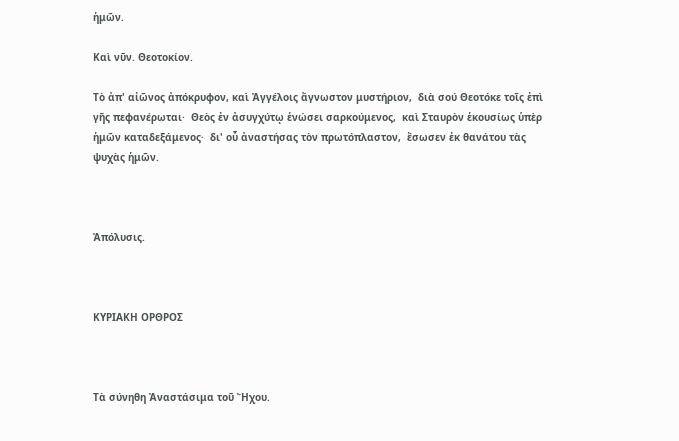ἡμῶν.

Καὶ νῦν. Θεοτοκίον.

Τὸ ἀπ' αἰῶνος ἀπόκρυφον, καὶ Ἀγγέλοις ἄγνωστον μυστήριον,  διὰ σού Θεοτόκε τοῖς ἐπὶ γῆς πεφανέρωται·  Θεὸς ἐν ἀσυγχύτῳ ἑνώσει σαρκούμενος,  καὶ Σταυρὸν ἑκουσίως ὑπὲρ ἡμῶν καταδεξάμενος·  δι' οὗ ἀναστήσας τὸν πρωτόπλαστον,  ἔσωσεν ἐκ θανάτου τὰς ψυχὰς ἡμῶν.



Ἀπόλυσις.



ΚΥΡΙΑΚΗ ΟΡΘΡΟΣ



Τὰ σύνηθη Ἀναστάσιμα τοῦ Ἤχου.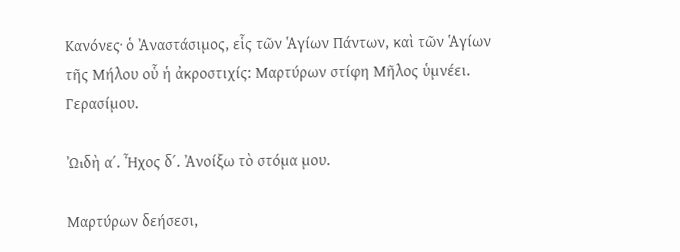Κανόνες· ὁ Ἀναστάσιμος, εἷς τῶν Ἁγίων Πάντων, καὶ τῶν Ἁγίων τῆς Μήλου οὗ ἡ ἀκροστιχίς: Μαρτύρων στίφη Μῆλος ὑμνέει. Γερασίμου.

ᾨδὴ α΄. Ἦχος δ΄. Ἀνοίξω τὸ στόμα μου.

Μαρτύρων δεήσεσι,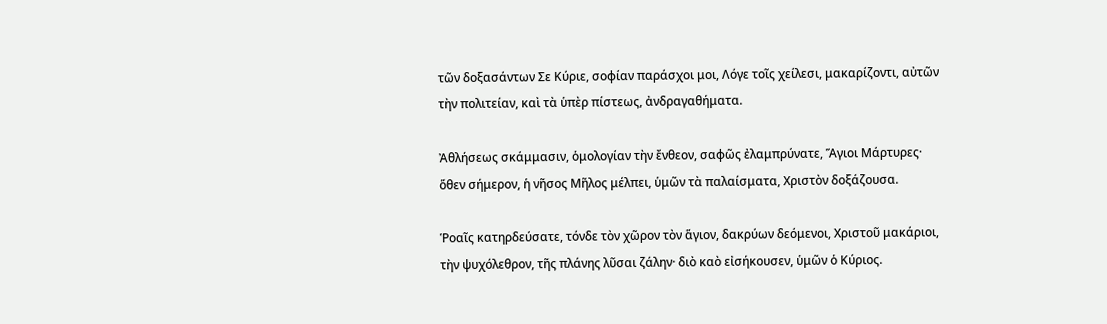τῶν δοξασάντων Σε Κύριε, σοφίαν παράσχοι μοι, Λόγε τοῖς χείλεσι, μακαρίζοντι, αὐτῶν τὴν πολιτείαν, καὶ τὰ ὑπὲρ πίστεως, ἀνδραγαθήματα.

Ἀθλήσεως σκάμμασιν, ὁμολογίαν τὴν ἔνθεον, σαφῶς ἐλαμπρύνατε, Ἅγιοι Μάρτυρες· ὅθεν σήμερον, ἡ νῆσος Μῆλος μέλπει, ὑμῶν τὰ παλαίσματα, Χριστὸν δοξάζουσα.

Ῥοαῖς κατηρδεύσατε, τόνδε τὸν χῶρον τὸν ἅγιον, δακρύων δεόμενοι, Χριστοῦ μακάριοι, τὴν ψυχόλεθρον, τῆς πλάνης λῦσαι ζάλην· διὸ καὸ εἰσήκουσεν, ὑμῶν ὁ Κύριος.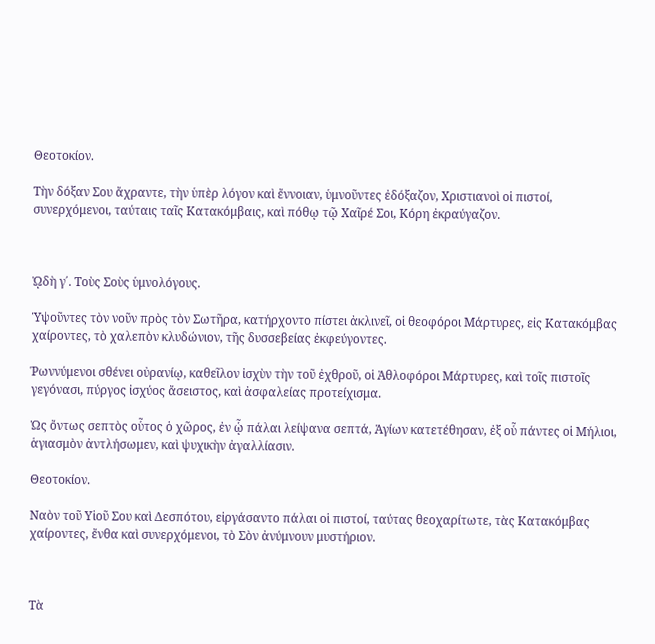Θεοτοκίον.

Τὴν δόξαν Σου ἄχραντε, τὴν ὑπὲρ λόγον καὶ ἔννοιαν, ὑμνοῦντες ἐδόξαζον, Χριστιανοὶ οἱ πιστοί, συνερχόμενοι, ταύταις ταῖς Κατακόμβαις, καὶ πόθῳ τῷ Χαῖρέ Σοι, Κόρη ἐκραύγαζον.



ᾨδὴ γ΄. Τοὺς Σοὺς ὑμνολόγους.

Ὑψοῦντες τὸν νοῦν πρὸς τὸν Σωτῆρα, κατήρχοντο πίστει ἀκλινεῖ, οἱ θεοφόροι Μάρτυρες, εἰς Κατακόμβας χαίροντες, τὸ χαλεπὸν κλυδώνιον, τῆς δυσσεβείας ἐκφεύγοντες.

Ῥωννύμενοι σθένει οὐρανίῳ, καθεῖλον ἰσχὺν τὴν τοῦ ἐχθροῦ, οἱ Ἀθλοφόροι Μάρτυρες, καὶ τοῖς πιστοῖς γεγόνασι, πύργος ἰσχύος ἄσειστος, καὶ ἀσφαλείας προτείχισμα.

Ὡς ὄντως σεπτὸς οὗτος ὁ χῶρος, ἐν ᾧ πάλαι λείψανα σεπτά, Ἁγίων κατετέθησαν, ἐξ οὗ πάντες οἱ Μήλιοι, ἁγιασμὸν ἀντλήσωμεν, καὶ ψυχικὴν ἀγαλλίασιν.

Θεοτοκίον.

Ναὸν τοῦ Υἱοῦ Σου καὶ Δεσπότου, εἰργάσαντο πάλαι οἱ πιστοί, ταύτας θεοχαρίτωτε, τὰς Κατακόμβας χαίροντες, ἔνθα καὶ συνερχόμενοι, τὸ Σὸν ἀνύμνουν μυστήριον.



Τὰ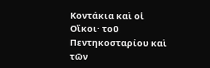Κοντάκια καὶ οἱ Οἴκοι· τοῦ Πεντηκοσταρίου καὶ τῶν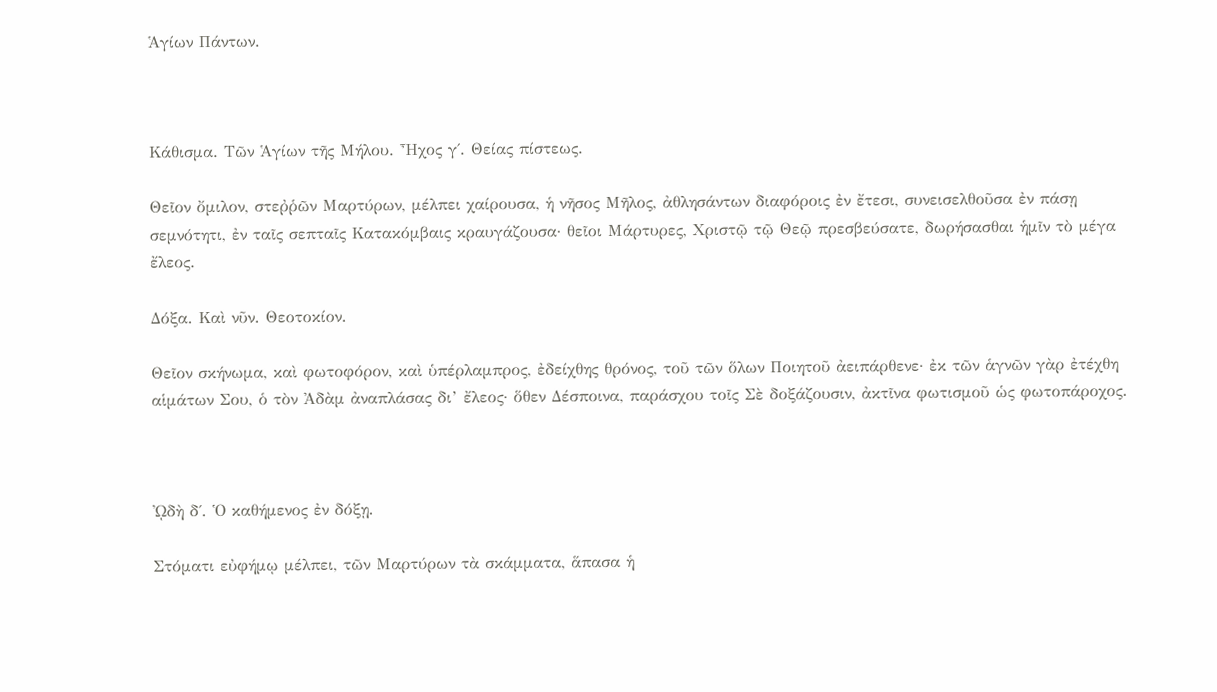Ἁγίων Πάντων.



Κάθισμα. Τῶν Ἁγίων τῆς Μήλου. Ἦχος γ΄. Θείας πίστεως.

Θεῖον ὄμιλον, στεῤῥῶν Μαρτύρων, μέλπει χαίρουσα, ἡ νῆσος Μῆλος, ἀθλησάντων διαφόροις ἐν ἔτεσι, συνεισελθοῦσα ἐν πάσῃ σεμνότητι, ἐν ταῖς σεπταῖς Κατακόμβαις κραυγάζουσα· θεῖοι Μάρτυρες, Χριστῷ τῷ Θεῷ πρεσβεύσατε, δωρήσασθαι ἡμῖν τὸ μέγα ἔλεος.

Δόξα. Καὶ νῦν. Θεοτοκίον.

Θεῖον σκήνωμα, καὶ φωτοφόρον, καὶ ὑπέρλαμπρος, ἐδείχθης θρόνος, τοῦ τῶν ὅλων Ποιητοῦ ἀειπάρθενε· ἐκ τῶν ἁγνῶν γὰρ ἐτέχθη αἱμάτων Σου, ὁ τὸν Ἀδὰμ ἀναπλάσας δι’ ἔλεος· ὅθεν Δέσποινα, παράσχου τοῖς Σὲ δοξάζουσιν, ἀκτῖνα φωτισμοῦ ὡς φωτοπάροχος.



ᾨδὴ δ΄. Ὁ καθήμενος ἐν δόξῃ.

Στόματι εὐφήμῳ μέλπει, τῶν Μαρτύρων τὰ σκάμματα, ἅπασα ἡ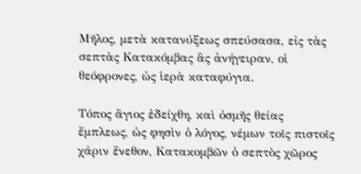Μῆλος, μετὰ κατανύξεως σπεύσασα, εἰς τὰς σεπτὰς Κατακόμβας ἃς ἀνήγειραν, οἱ θεόφρονες, ὡς ἱερὰ καταφύγια.

Τόπος ἅγιος ἐδείχθη, καὶ ὀσμῆς θείας ἔμπλεως, ὡς φησὶν ὁ λόγος, νέμων τοῖς πιστοῖς χάριν ἔνεθον, Κατακομβῶν ὁ σεπτὸς χῶρος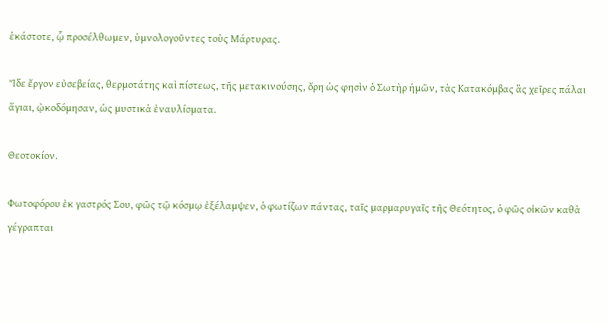ἑκάστοτε, ᾧ προσέλθωμεν, ὑμνολογοῦντες τοὺς Μάρτυρας.

Ἴδε ἔργον εὐσεβείας, θερμοτάτης καὶ πίστεως, τῆς μετακινούσης, ὄρη ὡς φησὶν ὁ Σωτὴρ ἡμῶν, τὰς Κατακόμβας ἃς χεῖρες πάλαι ἅγιαι, ᾠκοδόμησαν, ὡς μυστικὰ ἐναυλίσματα.

Θεοτοκίον.

Φωτοφόρου ἐκ γαστρός Σου, φῶς τῷ κόσμῳ ἐξέλαμψεν, ὁ φωτίζων πάντας, ταῖς μαρμαρυγαῖς τῆς Θεότητος, ὁ φῶς οἰκῶν καθὰ γέγραπται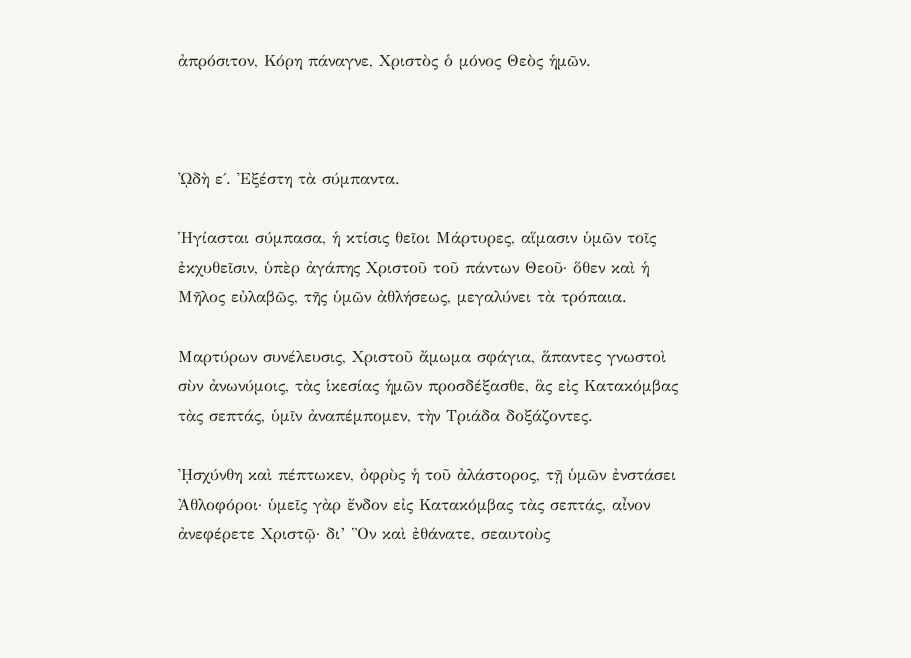ἀπρόσιτον, Κόρη πάναγνε, Χριστὸς ὁ μόνος Θεὸς ἡμῶν.



ᾨδὴ ε΄. Ἐξέστη τὰ σύμπαντα.

Ἡγίασται σύμπασα, ἡ κτίσις θεῖοι Μάρτυρες, αἵμασιν ὑμῶν τοῖς ἐκχυθεῖσιν, ὑπὲρ ἀγάπης Χριστοῦ τοῦ πάντων Θεοῦ· ὅθεν καὶ ἡ Μῆλος εὐλαβῶς, τῆς ὑμῶν ἀθλήσεως, μεγαλύνει τὰ τρόπαια.

Μαρτύρων συνέλευσις, Χριστοῦ ἄμωμα σφάγια, ἅπαντες γνωστοὶ σὺν ἀνωνύμοις, τὰς ἱκεσίας ἡμῶν προσδέξασθε, ἃς εἰς Κατακόμβας τὰς σεπτάς, ὑμῖν ἀναπέμπομεν, τὴν Τριάδα δοξάζοντες.

ᾘσχύνθη καὶ πέπτωκεν, ὀφρὺς ἡ τοῦ ἀλάστορος, τῇ ὑμῶν ἐνστάσει Ἀθλοφόροι· ὑμεῖς γὰρ ἔνδον εἰς Κατακόμβας τὰς σεπτάς, αἶνον ἀνεφέρετε Χριστῷ· δι’ Ὃν καὶ ἐθάνατε, σεαυτοὺς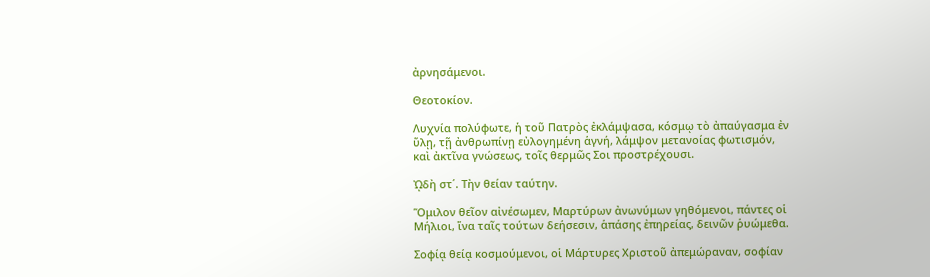ἀρνησάμενοι.

Θεοτοκίον.

Λυχνία πολύφωτε, ἡ τοῦ Πατρὸς ἐκλάμψασα, κόσμῳ τὸ ἀπαύγασμα ἐν ὕλῃ, τῇ ἀνθρωπίνῃ εὐλογημένη ἁγνή, λάμψον μετανοίας φωτισμόν, καὶ ἀκτῖνα γνώσεως, τοῖς θερμῶς Σοι προστρέχουσι.

ᾨδὴ στ΄. Τὴν θείαν ταύτην.

Ὅμιλον θεῖον αἰνέσωμεν, Μαρτύρων ἀνωνύμων γηθόμενοι, πάντες οἱ Μήλιοι, ἵνα ταῖς τούτων δεήσεσιν, ἁπάσης ἐπηρείας, δεινῶν ῥυώμεθα.

Σοφίᾳ θείᾳ κοσμούμενοι, οἱ Μάρτυρες Χριστοῦ ἀπεμώραναν, σοφίαν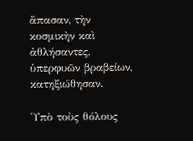ἅπασαν, τὴν κοσμικὴν καὶ ἀθλήσαντες, ὑπερφυῶν βραβείων, κατηξιώθησαν.

Ὑπὸ τοὺς θόλους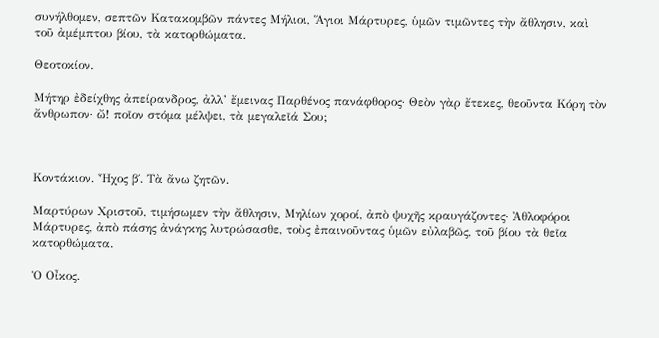συνήλθομεν, σεπτῶν Κατακομβῶν πάντες Μήλιοι, Ἅγιοι Μάρτυρες, ὑμῶν τιμῶντες τὴν ἄθλησιν, καὶ τοῦ ἀμέμπτου βίου, τὰ κατορθώματα.

Θεοτοκίον.

Μήτηρ ἐδείχθης ἀπείρανδρος, ἀλλ’ ἔμεινας Παρθένος πανάφθορος· Θεὸν γὰρ ἔτεκες, θεοῦντα Κόρη τὸν ἄνθρωπον· ὤ! ποῖον στόμα μέλψει, τὰ μεγαλεῖά Σου;



Κοντάκιον. Ἦχος β΄. Τὰ ἄνω ζητῶν.

Μαρτύρων Χριστοῦ, τιμήσωμεν τὴν ἄθλησιν, Μηλίων χοροί, ἀπὸ ψυχῆς κραυγάζοντες· Ἀθλοφόροι Μάρτυρες, ἀπὸ πάσης ἀνάγκης λυτρώσασθε, τοὺς ἐπαινοῦντας ὑμῶν εὐλαβῶς, τοῦ βίου τὰ θεῖα κατορθώματα.

Ὁ Οἶκος.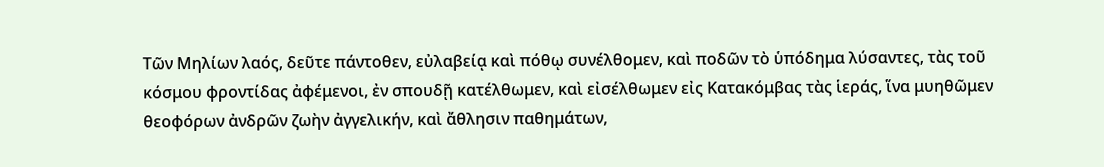Τῶν Μηλίων λαός, δεῦτε πάντοθεν, εὐλαβείᾳ καὶ πόθῳ συνέλθομεν, καὶ ποδῶν τὸ ὑπόδημα λύσαντες, τὰς τοῦ κόσμου φροντίδας ἀφέμενοι, ἐν σπουδῇ κατέλθωμεν, καὶ εἰσέλθωμεν εἰς Κατακόμβας τὰς ἱεράς, ἵνα μυηθῶμεν θεοφόρων ἀνδρῶν ζωὴν ἀγγελικήν, καὶ ἄθλησιν παθημάτων,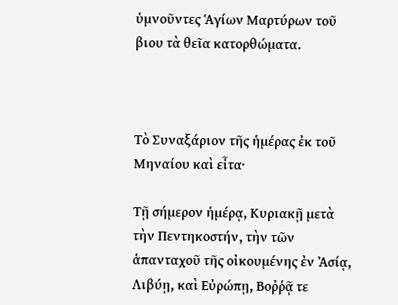ὑμνοῦντες Ἁγίων Μαρτύρων τοῦ βιου τὰ θεῖα κατορθώματα.



Τὸ Συναξάριον τῆς ἡμέρας ἐκ τοῦ Μηναίου καὶ εἶτα·

Τῇ σήμερον ἡμέρᾳ, Κυριακῇ μετὰ τὴν Πεντηκοστήν, τὴν τῶν ἁπανταχοῦ τῆς οἰκουμένης ἐν Ἀσίᾳ, Λιβύῃ, καὶ Εὐρώπῃ, Βοῤῥᾷ τε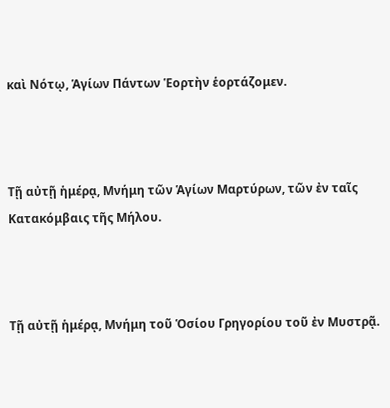καὶ Νότῳ, Ἁγίων Πάντων Ἑορτὴν ἑορτάζομεν.



Τῇ αὐτῇ ἡμέρᾳ, Μνήμη τῶν Ἁγίων Μαρτύρων, τῶν ἐν ταῖς Κατακόμβαις τῆς Μήλου.



Τῇ αὐτῇ ἡμέρᾳ, Μνήμη τοῦ Ὁσίου Γρηγορίου τοῦ ἐν Μυστρᾷ.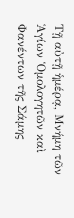Τῇ αὐτῇ ἡμέρᾳ, Μνήμη τῶν Ἁγίων Ὁμολογητῶν καὶ Φανέντων τῆς Σάμης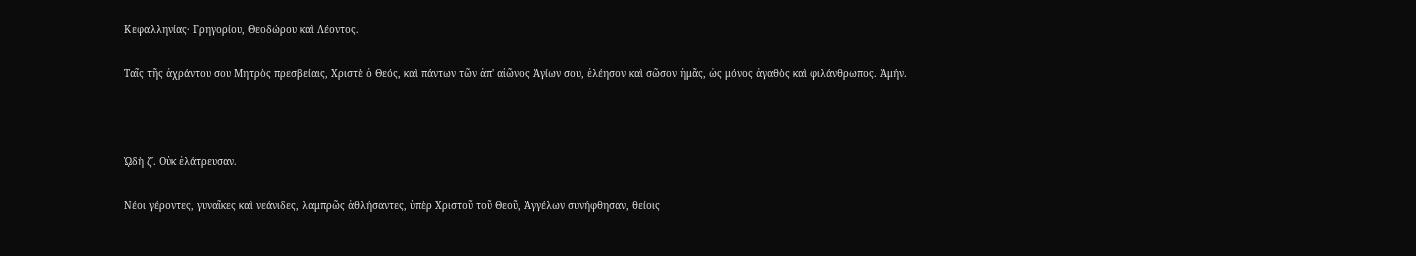Κεφαλληνίας· Γρηγορίου, Θεοδώρου καὶ Λέοντος.

Ταῖς τῆς ἀχράντου σου Μητρὸς πρεσβείαις, Χριστὲ ὁ Θεός, καὶ πάντων τῶν ἀπ' αἰῶνος Ἁγίων σου, ἐλέησον καὶ σῶσον ἡμᾶς, ὡς μόνος ἀγαθὸς καὶ φιλάνθρωπος. Ἀμήν.



ᾨδὴ ζ΄. Οὐκ ἐλάτρευσαν.

Νέοι γέροντες, γυναῖκες καὶ νεάνιδες, λαμπρῶς ἀθλήσαντες, ὑπὲρ Χριστοῦ τοῦ Θεοῦ, Ἀγγέλων συνήφθησαν, θείοις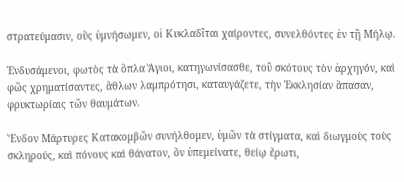στρατεύμασιν, οὓς ὑμνήσωμεν, οἱ Κυκλαδῖται χαίροντες, συνελθόντες ἐν τῇ Μήλῳ.

Ἐνδυσάμενοι, φωτὸς τὰ ὅπλα Ἅγιοι, κατηγωνίσασθε, τοῦ σκότους τὸν ἀρχηγόν, καὶ φῶς χρηματίσαντες, ἄθλων λαμπρότησι, καταυγάζετε, τὴν Ἐκκλησίαν ἅπασαν, φρυκτωρίαις τῶν θαυμάτων.

Ἔνδον Μάρτυρες Κατακομβῶν συνήλθομεν, ὑμῶν τὰ στίγματα, καὶ διωγμοὺς τοὺς σκληρούς, καὶ πόνους καὶ θάνατον, ὃν ὑπεμείνατε, θείῳ ἔρωτι,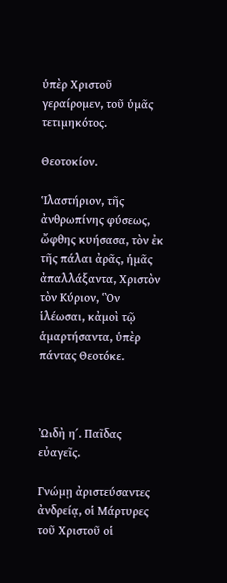ὑπὲρ Χριστοῦ γεραίρομεν, τοῦ ὑμᾶς τετιμηκότος.

Θεοτοκίον.

Ἱλαστήριον, τῆς ἀνθρωπίνης φύσεως, ὤφθης κυήσασα, τὸν ἐκ τῆς πάλαι ἀρᾶς, ἡμᾶς ἀπαλλάξαντα, Χριστὸν τὸν Κύριον, Ὃν ἱλέωσαι, κἀμοὶ τῷ ἁμαρτήσαντα, ὑπὲρ πάντας Θεοτόκε.



ᾨδὴ η΄. Παῖδας εὐαγεῖς.

Γνώμῃ ἀριστεύσαντες ἀνδρείᾳ, οἱ Μάρτυρες τοῦ Χριστοῦ οἱ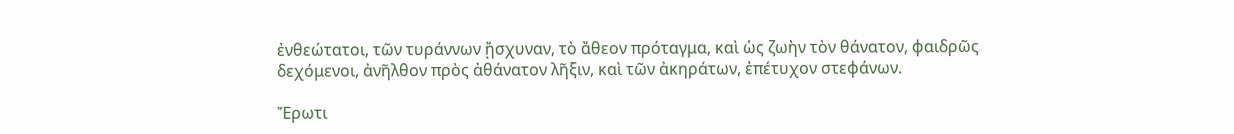ἐνθεώτατοι, τῶν τυράννων ᾔσχυναν, τὸ ἄθεον πρόταγμα, καὶ ὡς ζωὴν τὸν θάνατον, φαιδρῶς δεχόμενοι, ἀνῆλθον πρὸς ἀθάνατον λῆξιν, καὶ τῶν ἀκηράτων, ἐπέτυχον στεφάνων.

Ἔρωτι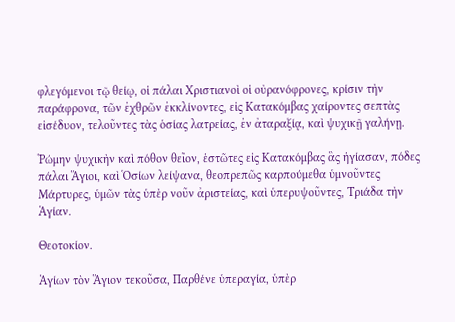φλεγόμενοι τῷ θείῳ, οἱ πάλαι Χριστιανοὶ οἱ οὐρανόφρονες, κρίσιν τὴν παράφρονα, τῶν ἐχθρῶν ἐκκλίνοντες, εἰς Κατακόμβας χαίροντες σεπτὰς εἰσέδυον, τελοῦντες τὰς ὁσίας λατρείας, ἐν ἀταραξίᾳ, καὶ ψυχικῇ γαλήνῃ.

Ῥώμην ψυχικὴν καὶ πόθον θεῖον, ἑστῶτες εἰς Κατακόμβας ἃς ἡγίασαν, πόδες πάλαι Ἅγιοι, καὶ Ὁσίων λείψανα, θεοπρεπῶς καρπούμεθα ὑμνοῦντες Μάρτυρες, ὑμῶν τὰς ὑπὲρ νοῦν ἀριστείας, καὶ ὑπερυψοῦντες, Τριάδα τὴν Ἁγίαν.

Θεοτοκίον.

Ἁγίων τὸν Ἅγιον τεκοῦσα, Παρθένε ὑπεραγία, ὑπὲρ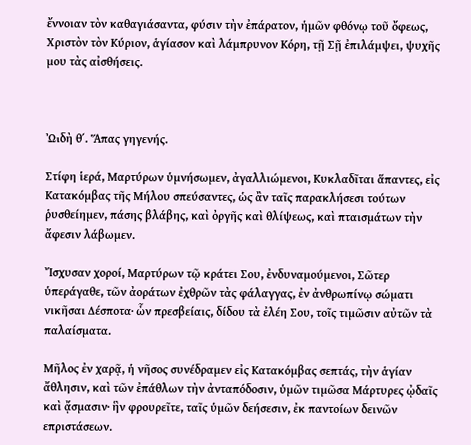ἔννοιαν τὸν καθαγιάσαντα, φύσιν τὴν ἐπάρατον, ἡμῶν φθόνῳ τοῦ ὄφεως, Χριστὸν τὸν Κύριον, ἁγίασον καὶ λάμπρυνον Κόρη, τῇ Σῇ ἐπιλάμψει, ψυχῆς μου τὰς αἰσθήσεις.



ᾨδὴ θ΄. Ἅπας γηγενής.

Στίφη ἱερά, Μαρτύρων ὑμνήσωμεν, ἀγαλλιώμενοι, Κυκλαδῖται ἅπαντες, εἰς Κατακόμβας τῆς Μήλου σπεύσαντες, ὡς ἂν ταῖς παρακλήσεσι τούτων ῥυσθείημεν, πάσης βλάβης, καὶ ὀργῆς καὶ θλίψεως, καὶ πταισμάτων τὴν ἄφεσιν λάβωμεν.

Ἴσχυσαν χοροί, Μαρτύρων τῷ κράτει Σου, ἐνδυναμούμενοι, Σῶτερ ὑπεράγαθε, τῶν ἀοράτων ἐχθρῶν τὰς φάλαγγας, ἐν ἀνθρωπίνῳ σώματι νικῆσαι Δέσποτα· ὧν πρεσβείαις, δίδου τὰ ἐλέη Σου, τοῖς τιμῶσιν αὐτῶν τὰ παλαίσματα.

Μῆλος ἐν χαρᾷ, ἡ νῆσος συνέδραμεν εἰς Κατακόμβας σεπτάς, τὴν ἁγίαν ἄθλησιν, καὶ τῶν ἐπάθλων τὴν ἀνταπόδοσιν, ὑμῶν τιμῶσα Μάρτυρες ᾠδαῖς καὶ ᾄσμασιν· ἣν φρουρεῖτε, ταῖς ὑμῶν δεήσεσιν, ἐκ παντοίων δεινῶν επριστάσεων.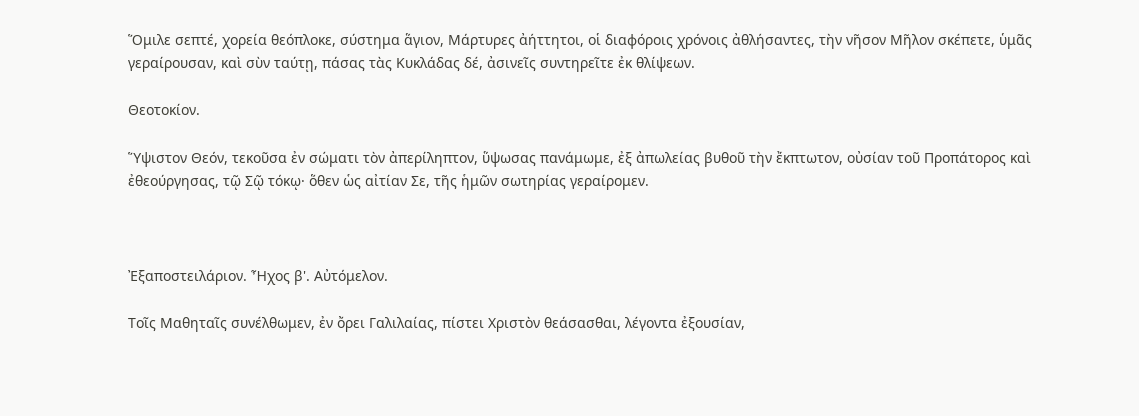Ὅμιλε σεπτέ, χορεία θεόπλοκε, σύστημα ἅγιον, Μάρτυρες ἀήττητοι, οἱ διαφόροις χρόνοις ἀθλήσαντες, τὴν νῆσον Μῆλον σκέπετε, ὑμᾶς γεραίρουσαν, καὶ σὺν ταύτῃ, πάσας τὰς Κυκλάδας δέ, ἀσινεῖς συντηρεῖτε ἐκ θλίψεων.

Θεοτοκίον.

Ὕψιστον Θεόν, τεκοῦσα ἐν σώματι τὸν ἀπερίληπτον, ὕψωσας πανάμωμε, ἐξ ἀπωλείας βυθοῦ τὴν ἔκπτωτον, οὐσίαν τοῦ Προπάτορος καὶ ἐθεούργησας, τῷ Σῷ τόκῳ· ὅθεν ὡς αἰτίαν Σε, τῆς ἡμῶν σωτηρίας γεραίρομεν.



Ἐξαποστειλάριον. Ἦχος β'. Αὐτόμελον.

Τοῖς Μαθηταῖς συνέλθωμεν, ἐν ὄρει Γαλιλαίας, πίστει Χριστὸν θεάσασθαι, λέγοντα ἐξουσίαν,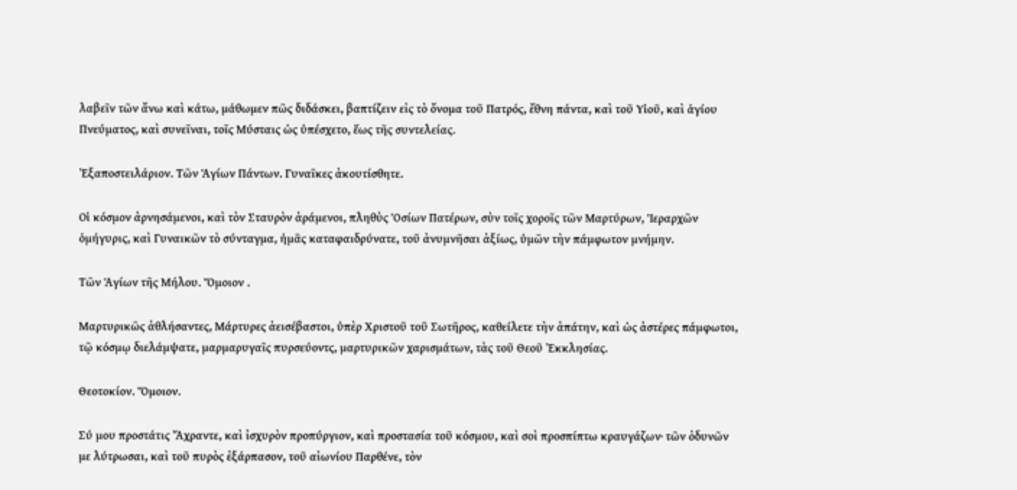λαβεῖν τῶν ἄνω καὶ κάτω, μάθωμεν πῶς διδάσκει, βαπτίζειν εἰς τὸ ὄνομα τοῦ Πατρός, ἔθνη πάντα, καὶ τοῦ Υἱοῦ, καὶ ἁγίου Πνεύματος, καὶ συνεῖναι, τοῖς Μύσταις ὡς ὑπέσχετο, ἕως τῆς συντελείας.

Ἐξαποστειλάριον. Τῶν Ἁγίων Πάντων. Γυναῖκες ἀκουτίσθητε.

Οἱ κόσμον ἀρνησάμενοι, καὶ τὸν Σταυρὸν ἀράμενοι, πληθὺς Ὁσίων Πατέρων, σὺν τοῖς χοροῖς τῶν Μαρτύρων, Ἱεραρχῶν ὁμήγυρις, καὶ Γυναικῶν τὸ σύνταγμα, ἡμᾶς καταφαιδρύνατε, τοῦ ἀνυμνῆσαι ἀξίως, ὑμῶν τὴν πάμφωτον μνήμην.

Τῶν Ἁγίων τῆς Μήλου. Ὅμοιον .

Μαρτυρικῶς ἀθλήσαντες, Μάρτυρες ἀεισέβαστοι, ὑπὲρ Χριστοῦ τοῦ Σωτῆρος, καθείλετε τὴν ἀπάτην, καὶ ὡς ἀστέρες πάμφωτοι, τῷ κόσμῳ διελάμψατε, μαρμαρυγαῖς πυρσεύοντς, μαρτυρικῶν χαρισμάτων, τὰς τοῦ Θεοῦ Ἐκκλησίας.

Θεοτοκίον. Ὅμοιον.

Σύ μου προστάτις Ἄχραντε, καὶ ἰσχυρὸν προπύργιον, καὶ προστασία τοῦ κόσμου, καὶ σοὶ προσπίπτω κραυγάζων· τῶν ὀδυνῶν με λύτρωσαι, καὶ τοῦ πυρὸς ἐξάρπασον, τοῦ αἰωνίου Παρθένε, τὸν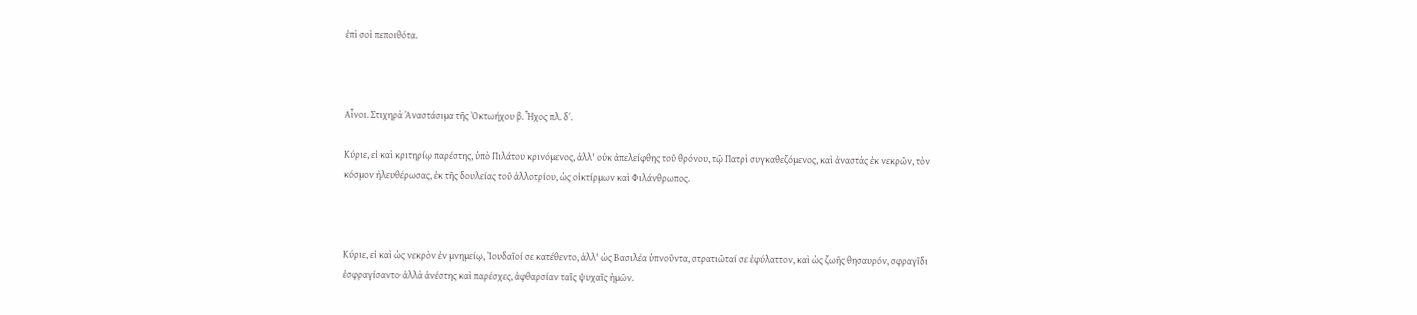ἐπὶ σοὶ πεποιθότα.



Αἶνοι. Στιχηρὰ Ἀναστάσιμα τῆς Ὀκτωήχου β. Ἦχος πλ. δ΄.

Κύριε, εἰ καὶ κριτηρίῳ παρέστης, ὑπὸ Πιλάτου κρινόμενος, ἀλλ' οὐκ ἀπελείφθης τοῦ θρόνου, τῷ Πατρὶ συγκαθεζόμενος, καὶ ἀναστὰς ἐκ νεκρῶν, τὸν κόσμον ἠλευθέρωσας, ἐκ τῆς δουλείας τοῦ ἀλλοτρίου, ὡς οἰκτίρμων καὶ Φιλάνθρωπος.



Κύριε, εἰ καὶ ὡς νεκρὸν ἐν μνημείῳ, Ἰουδαῖοί σε κατέθεντο, ἀλλ' ὡς Βασιλέα ὑπνοῦντα, στρατιῶταί σε ἐφύλαττον, καὶ ὡς ζωῆς θησαυρόν, σφραγῖδι ἐσφραγίσαντο∙ ἀλλὰ ἀνέστης καὶ παρέσχες, ἀφθαρσίαν ταῖς ψυχαῖς ἡμῶν.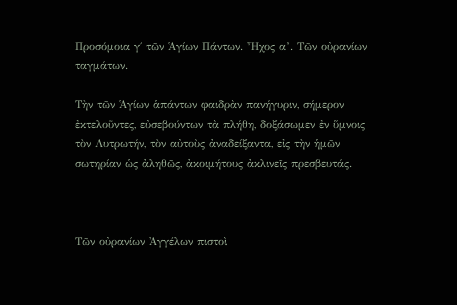Προσόμοια γ΄ τῶν Ἁγίων Πάντων. Ἦχος α’. Τῶν οὐρανίων ταγμάτων.

Τὴν τῶν Ἁγίων ἁπάντων φαιδρὰν πανήγυριν, σήμερον ἐκτελοῦντες, εὐσεβούντων τὰ πλήθη, δοξάσωμεν ἐν ὕμνοις τὸν Λυτρωτήν, τὸν αὐτοὺς ἀναδείξαντα, εἰς τὴν ἡμῶν σωτηρίαν ὡς ἀληθῶς, ἀκοιμήτους ἀκλινεῖς πρεσβευτάς.



Τῶν οὐρανίων Ἀγγέλων πιστοὶ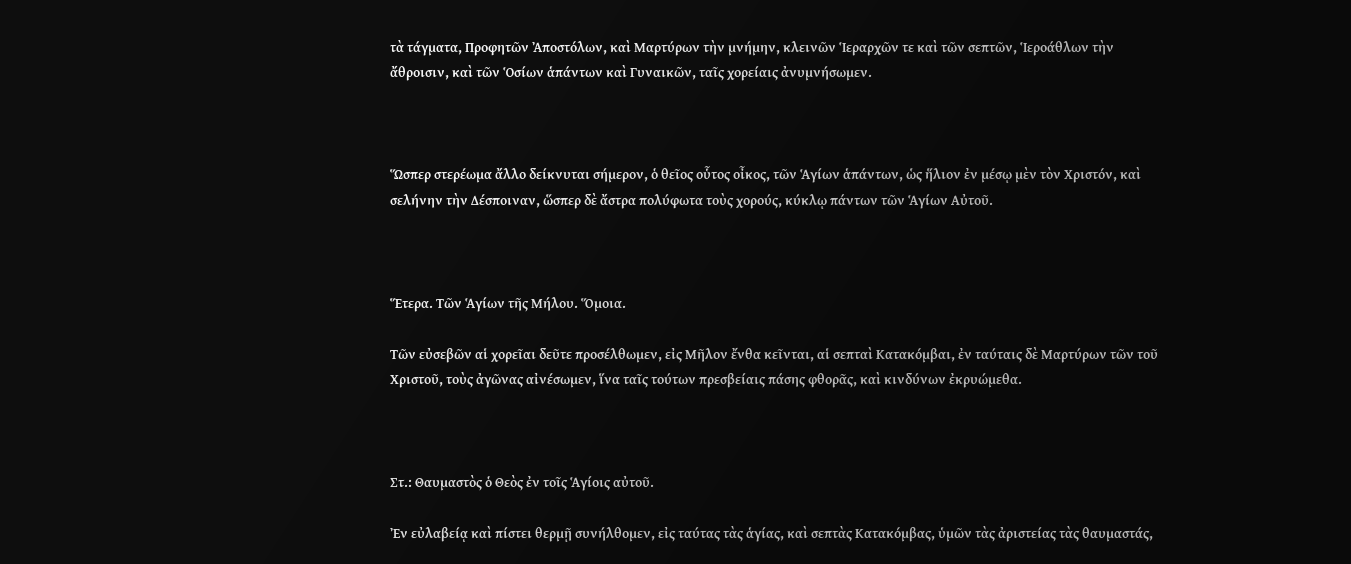τὰ τάγματα, Προφητῶν Ἀποστόλων, καὶ Μαρτύρων τὴν μνήμην, κλεινῶν Ἱεραρχῶν τε καὶ τῶν σεπτῶν, Ἱεροάθλων τὴν ἄθροισιν, καὶ τῶν Ὁσίων ἁπάντων καὶ Γυναικῶν, ταῖς χορείαις ἀνυμνήσωμεν.



Ὥσπερ στερέωμα ἄλλο δείκνυται σήμερον, ὁ θεῖος οὗτος οἶκος, τῶν Ἁγίων ἁπάντων, ὡς ἥλιον ἐν μέσῳ μὲν τὸν Χριστόν, καὶ σελήνην τὴν Δέσποιναν, ὥσπερ δὲ ἄστρα πολύφωτα τοὺς χορούς, κύκλῳ πάντων τῶν Ἁγίων Αὐτοῦ.



Ἕτερα. Τῶν Ἁγίων τῆς Μήλου. Ὅμοια.

Τῶν εὐσεβῶν αἱ χορεῖαι δεῦτε προσέλθωμεν, εἰς Μῆλον ἔνθα κεῖνται, αἱ σεπταὶ Κατακόμβαι, ἐν ταύταις δὲ Μαρτύρων τῶν τοῦ Χριστοῦ, τοὺς ἀγῶνας αἰνέσωμεν, ἵνα ταῖς τούτων πρεσβείαις πάσης φθορᾶς, καὶ κινδύνων ἐκρυώμεθα.



Στ.: Θαυμαστὸς ὁ Θεὸς ἐν τοῖς Ἁγίοις αὐτοῦ.

Ἐν εὐλαβείᾳ καὶ πίστει θερμῇ συνήλθομεν, εἰς ταύτας τὰς ἁγίας, καὶ σεπτὰς Κατακόμβας, ὑμῶν τὰς ἀριστείας τὰς θαυμαστάς,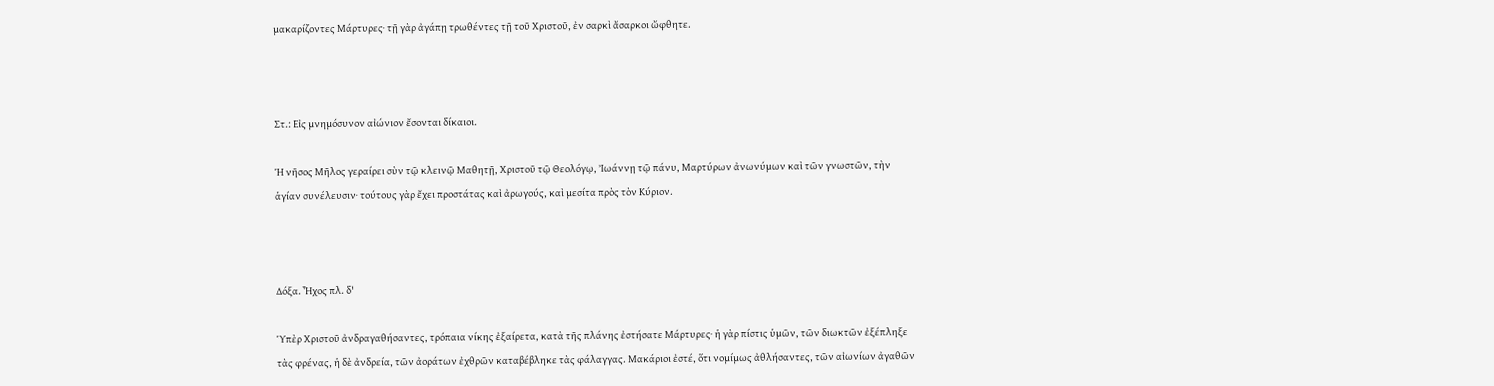μακαρίζοντες Μάρτυρες· τῇ γὰρ ἀγάπῃ τρωθέντες τῇ τοῦ Χριστοῦ, ἐν σαρκὶ ἄσαρκοι ὤφθητε.



Στ.: Εἰς μνημόσυνον αἰώνιον ἔσονται δίκαιοι.

Ἡ νῆσος Μῆλος γεραίρει σὺν τῷ κλεινῷ Μαθητῇ, Χριστοῦ τῷ Θεολόγῳ, Ἰωάννῃ τῷ πάνυ, Μαρτύρων ἀνωνύμων καὶ τῶν γνωστῶν, τὴν ἁγίαν συνέλευσιν· τούτους γὰρ ἔχει προστάτας καὶ ἀρωγούς, καὶ μεσίτα πρὸς τὸν Κύριον.



Δόξα. Ἦχος πλ. δ'

Ὑπὲρ Χριστοῦ ἀνδραγαθήσαντες, τρόπαια νίκης ἐξαίρετα, κατὰ τῆς πλάνης ἐστήσατε Μάρτυρες· ἡ γὰρ πίστις ὑμῶν, τῶν διωκτῶν ἐξέπληξε τὰς φρένας, ἡ δὲ ἀνδρεία, τῶν ἀοράτων ἐχθρῶν καταβέβληκε τὰς φάλαγγας. Μακάριοι ἐστέ, ὅτι νομίμως ἀθλήσαντες, τῶν αἰωνίων ἀγαθῶν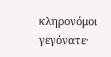κληρονόμοι γεγόνατε·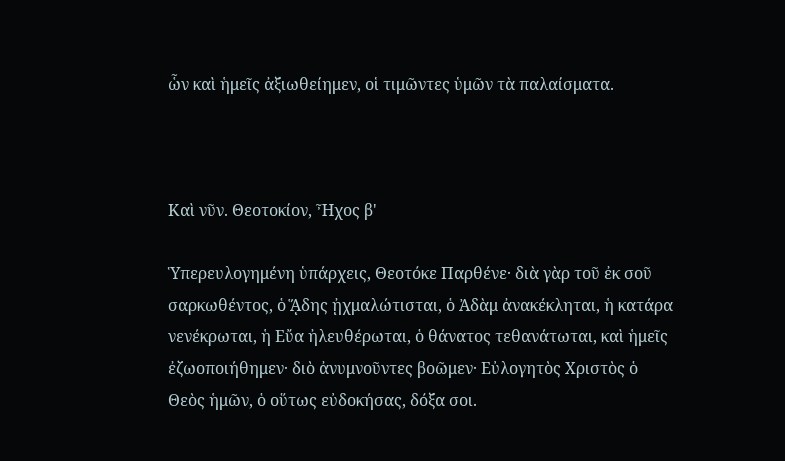ὧν καὶ ἡμεῖς ἀξιωθείημεν, οἱ τιμῶντες ὑμῶν τὰ παλαίσματα.



Καὶ νῦν. Θεοτοκίον, Ἦχος β'

Ὑπερευλογημένη ὑπάρχεις, Θεοτόκε Παρθένε· διὰ γὰρ τοῦ ἐκ σοῦ σαρκωθέντος, ὁ ᾍδης ᾐχμαλώτισται, ὁ Ἀδὰμ ἀνακέκληται, ἡ κατάρα νενέκρωται, ἡ Εὔα ἠλευθέρωται, ὁ θάνατος τεθανάτωται, καὶ ἡμεῖς ἐζωοποιήθημεν· διὸ ἀνυμνοῦντες βοῶμεν· Εὐλογητὸς Χριστὸς ὁ Θεὸς ἡμῶν, ὁ οὕτως εὐδοκήσας, δόξα σοι.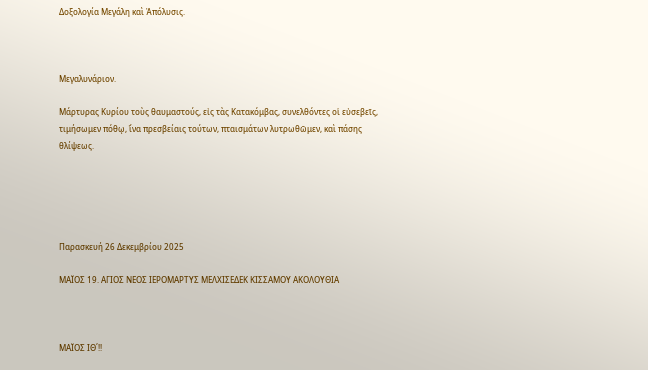Δοξολογία Μεγάλη καὶ Ἀπόλυσις.



Μεγαλυνάριον.

Μάρτυρας Κυρίου τοὺς θαυμαστούς, εἰς τὰς Κατακόμβας, συνελθόντες οἱ εὐσεβεῖς, τιμήσωμεν πόθῳ, ἵνα πρεσβείαις τούτων, πταισμάτων λυτρωθῶμεν, καὶ πάσης θλίψεως.





Παρασκευή 26 Δεκεμβρίου 2025

ΜΑΪΟΣ 19. ΑΓΙΟΣ ΝΕΟΣ ΙΕΡΟΜΑΡΤΥΣ ΜΕΛΧΙΣΕΔΕΚ ΚΙΣΣΑΜΟΥ ΑΚΟΛΟΥΘΙΑ



ΜΑΪΟΣ ΙΘ΄!!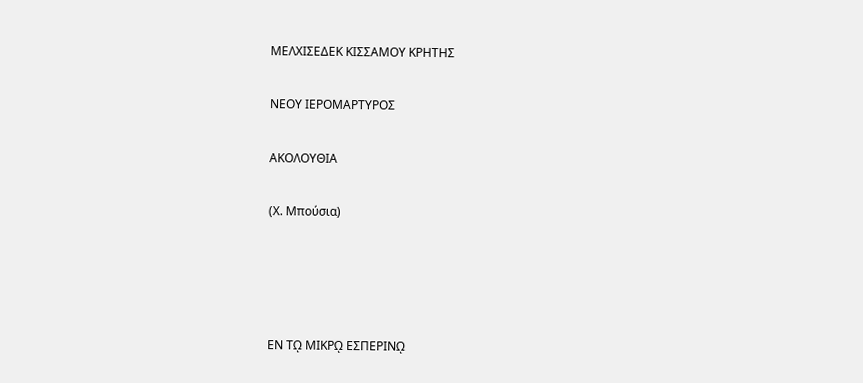ΜΕΛΧΙΣΕΔΕΚ ΚΙΣΣΑΜΟΥ ΚΡΗΤΗΣ

ΝΕΟΥ ΙΕΡΟΜΑΡΤΥΡΟΣ

ΑΚΟΛΟΥΘΙΑ

(Χ. Μπούσια)




ΕΝ Τῼ ΜΙΚΡῼ ΕΣΠΕΡΙΝῼ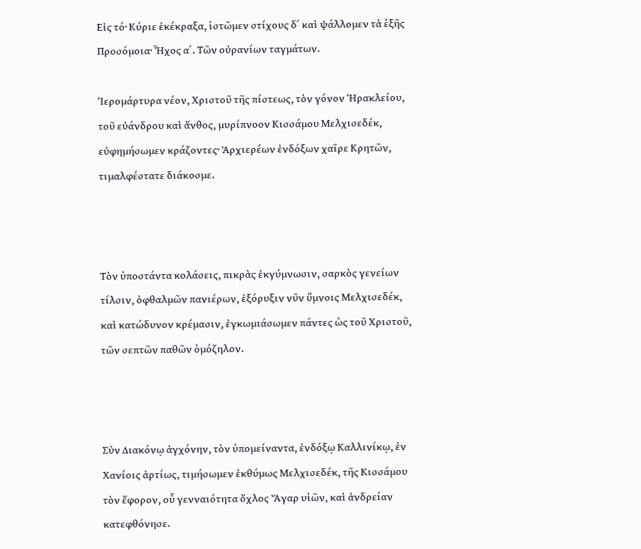Εἰς τό· Κύριε ἐκέκραξα, ἱστῶμεν στίχους δ΄ καὶ ψάλλομεν τὰ ἑξῆς Προσόμοια· Ἦχος α΄. Τῶν οὐρανίων ταγμάτων.

Ἱερομάρτυρα νέον, Χριστοῦ τῆς πίστεως, τὸν γόνον Ἡρακλείου, τοῦ εὐάνδρου καὶ ἄνθος, μυρίπνοον Κισσάμου Μελχισεδέκ, εὐφημήσωμεν κράζοντες· Ἀρχιερέων ἐνδόξων χαῖρε Κρητῶν, τιμαλφέστατε διάκοσμε.



Τὸν ὑποστάντα κολάσεις, πικρὰς ἐκγύμνωσιν, σαρκὸς γενείων τίλσιν, ὀφθαλμῶν πανιέρων, ἐξόρυξιν νῦν ὕμνοις Μελχισεδέκ, καὶ κατώδυνον κρέμασιν, ἐγκωμιάσωμεν πάντες ὡς τοῦ Χριστοῦ, τῶν σεπτῶν παθῶν ὁμόζηλον.



Σὺν Διακόνῳ ἀγχόνην, τὸν ὑπομείναντα, ἐνδόξῳ Καλλινίκῳ, ἐν Χανίοις ἀρτίως, τιμήσωμεν ἐκθύμως Μελχισεδέκ, τῆς Κισσάμου τὸν ἔφορον, οὗ γενναιότητα ὄχλος Ἄγαρ υἱῶν, καὶ ἀνδρείαν κατεφθόνησε.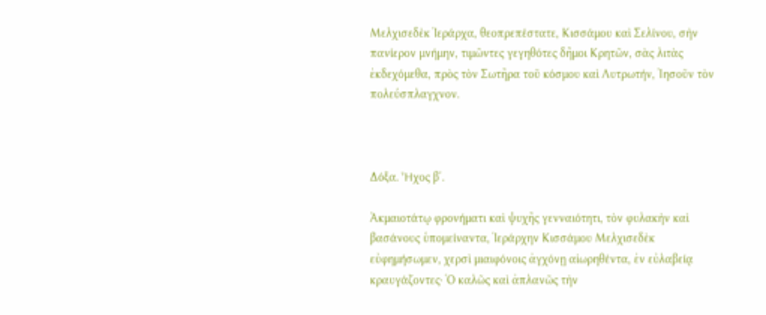Μελχισεδὲκ Ἱεράρχα, θεοπρεπέστατε, Κισσάμου καὶ Σελίνου, σὴν πανίερον μνήμην, τιμῶντες γεγηθότες δῆμοι Κρητῶν, σὰς λιτὰς ἐκδεχόμεθα, πρὸς τὸν Σωτῆρα τοῦ κόσμου καὶ Λυτρωτήν, Ἰησοῦν τὸν πολεύσπλαγχνον.



Δόξα. Ἦχος β΄.

Ἀκμαιοτάτῳ φρονήματι καὶ ψυχῆς γενναιότητι, τὸν φυλακὴν καὶ βασάνους ὑπομείναντα, Ἱεράρχην Κισσάμου Μελχισεδὲκ εὐφημήσωμεν, χερσὶ μιαιφόνοις ἀγχόνῃ αἰωρηθέντα, ἐν εὐλαβείᾳ κραυγάζοντες· Ὁ καλῶς καὶ ἀπλανῶς τὴν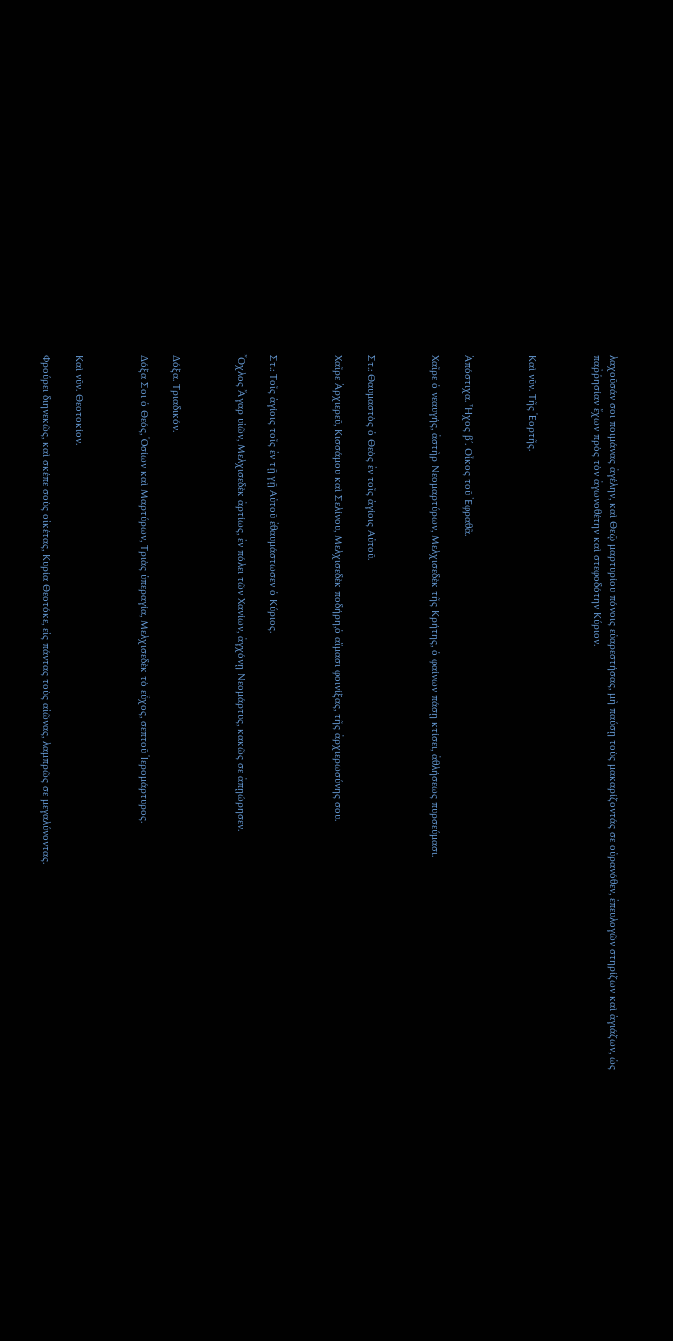λαχοῦσάν σοι ποιμάνας ἀγέλην, καὶ Θεῷ μαρτυρίου πόνοις εὐαρεστήσας, μὴ παύσῃ τοὺς μακαρίζοντάς σε οὐρανόθεν, ἐπευλογῶν στηρίζων καὶ ἁγιάζων, ὡς παῤῥησίαν ἔχων πρὸς τὸν ἀγωνοθέτην καὶ στεφοδότην Κύριον.



Καὶ νῦν. Τῆς Ἑορτῆς.



Ἀπόστιχα. Ἦχος β΄. Οἶκος τοῦ Ἐφραθᾶ.

Χαῖρε ὁ νεαυγής, ἀστὴρ Νεομαρτύρων, Μελχισεδὲκ τῆς Κρήτης, ὁ φαίνων πάσῃ κτίσει, ἀθλήσεως πυρσεύμασι.



Στ.: Θαυμαστὸς ὁ Θεὸς ἐν τοῖς ἁγίοις Αὐτοῦ.

Χαῖρε Ἀρχιερεῦ, Κισσάμου καὶ Σελίνου, Μελχισεδὲκ ποδήρη,ὁ αἵμασι φοινίξας, τῆς ἀρχιερωσύνης σου.



Στ.: Τοῖς ἁγίοις τοῖς ἐν τῇ γῇ Αὐτοῦ ἐθαυμάστωσεν ὁ Κύριος.

Ὄχλος Ἄγαρ υἱῶν, Μελχισεδὲκ ἀρτίως, ἐν πόλει τῶν Χανίων, ἀγχόνῃ Νεομάρτυς, κακῶς σε ἀπῃώρησεν.



Δόξα. Τριαδικόν.

Δόξα Σοι ὁ Θεός, Ὁσίων καὶ Μαρτύρων, Τριὰς ὑπεραγία, Μελχισεδὲκ τὸ εὖχος, σεπτοῦ Ἱερομάρτυρος.



Καὶ νῦν. Θεοτοκίον.

Φρούρει διηνεκῶς, καὶ σκέπε σοὺς οἰκέτας, Κυρία Θεοτόκε, εἰς πάντας τοὺς αἰῶνας, λαμπρῶς σε μεγαλύνοντας.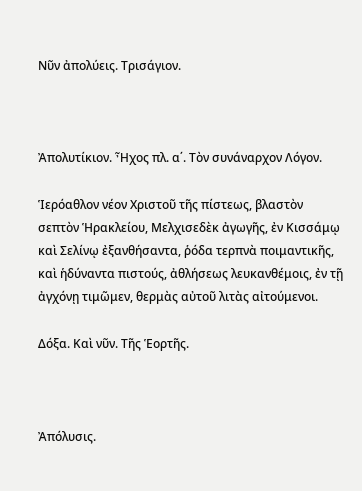Νῦν ἀπολύεις. Τρισάγιον.



Ἀπολυτίκιον. Ἦχος πλ. α΄. Τὸν συνάναρχον Λόγον.

Ἱερόαθλον νέον Χριστοῦ τῆς πίστεως, βλαστὸν σεπτὸν Ἡρακλείου, Μελχισεδὲκ ἀγωγῆς, ἐν Κισσάμῳ καὶ Σελίνῳ ἐξανθήσαντα, ῥόδα τερπνὰ ποιμαντικῆς, καὶ ἡδύναντα πιστούς, ἀθλήσεως λευκανθέμοις, ἐν τῇ ἀγχόνῃ τιμῶμεν, θερμὰς αὐτοῦ λιτὰς αἰτούμενοι.

Δόξα. Καὶ νῦν. Τῆς Ἑορτῆς.



Ἀπόλυσις.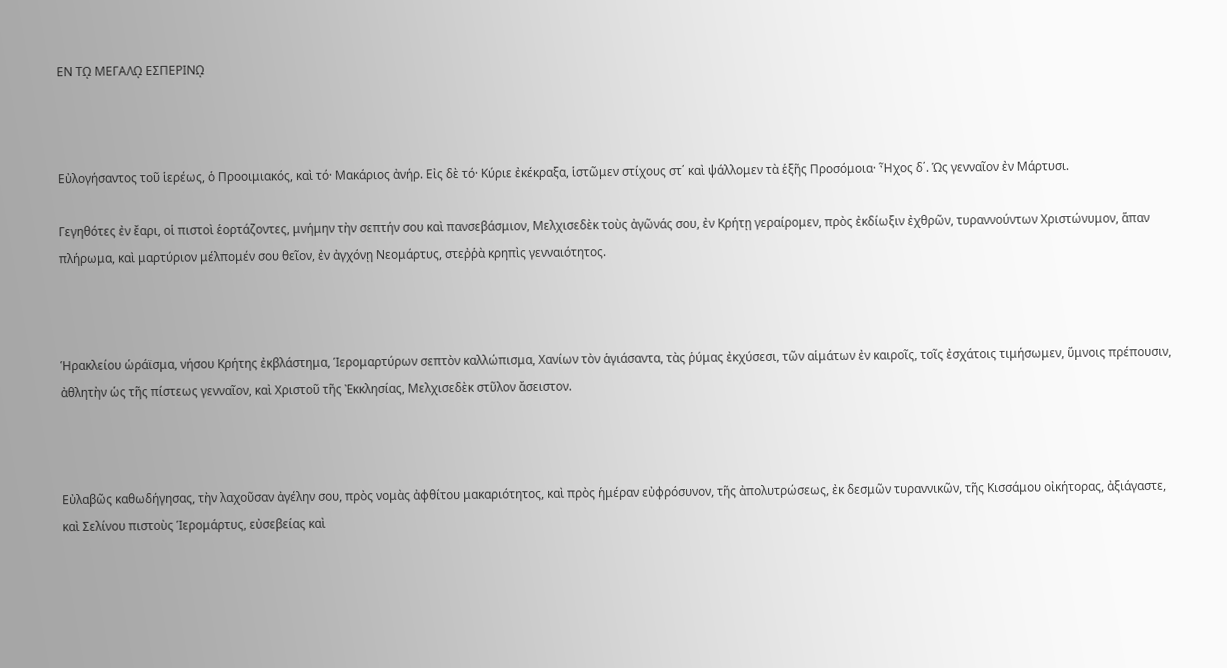ΕΝ Τῼ ΜΕΓΑΛῼ ΕΣΠΕΡΙΝῼ



Εὐλογήσαντος τοῦ ἱερέως, ὁ Προοιμιακός, καὶ τό· Μακάριος ἀνήρ. Εἰς δὲ τό· Κύριε ἐκέκραξα, ἱστῶμεν στίχους στ΄ καὶ ψάλλομεν τὰ ἑξῆς Προσόμοια· Ἦχος δ΄. Ὡς γενναῖον ἐν Μάρτυσι.

Γεγηθότες ἐν ἔαρι, οἱ πιστοὶ ἑορτάζοντες, μνήμην τὴν σεπτήν σου καὶ πανσεβάσμιον, Μελχισεδὲκ τοὺς ἀγῶνάς σου, ἐν Κρήτῃ γεραίρομεν, πρὸς ἐκδίωξιν ἐχθρῶν, τυραννούντων Χριστώνυμον, ἅπαν πλήρωμα, καὶ μαρτύριον μέλπομέν σου θεῖον, ἐν ἀγχόνῃ Νεομάρτυς, στεῤῥὰ κρηπὶς γενναιότητος.



Ἡρακλείου ὡράϊσμα, νήσου Κρήτης ἐκβλάστημα, Ἱερομαρτύρων σεπτὸν καλλώπισμα, Χανίων τὸν ἁγιάσαντα, τὰς ῥύμας ἐκχύσεσι, τῶν αἱμάτων ἐν καιροῖς, τοῖς ἐσχάτοις τιμήσωμεν, ὕμνοις πρέπουσιν, ἀθλητὴν ὡς τῆς πίστεως γενναῖον, καὶ Χριστοῦ τῆς Ἐκκλησίας, Μελχισεδὲκ στῦλον ἄσειστον.



Εὐλαβῶς καθωδήγησας, τὴν λαχοῦσαν ἀγέλην σου, πρὸς νομὰς ἀφθίτου μακαριότητος, καὶ πρὸς ἡμέραν εὐφρόσυνον, τῆς ἀπολυτρώσεως, ἐκ δεσμῶν τυραννικῶν, τῆς Κισσάμου οἰκήτορας, ἀξιάγαστε, καὶ Σελίνου πιστοὺς Ἱερομάρτυς, εὐσεβείας καὶ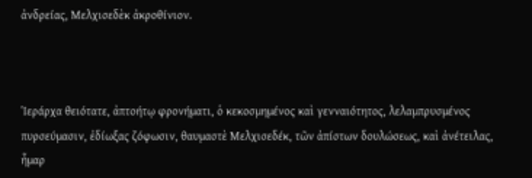ἀνδρείας, Μελχισεδὲκ ἀκροθίνιον.



Ἱεράρχα θειότατε, ἀπτοήτῳ φρονήματι, ὁ κεκοσμημένος καὶ γενναιότητος, λελαμπρυσμένος πυρσεύμασιν, ἐδίωξας ζόφωσιν, θαυμαστὲ Μελχισεδέκ, τῶν ἀπίστων δουλώσεως, καὶ ἀνέτειλας, ἦμαρ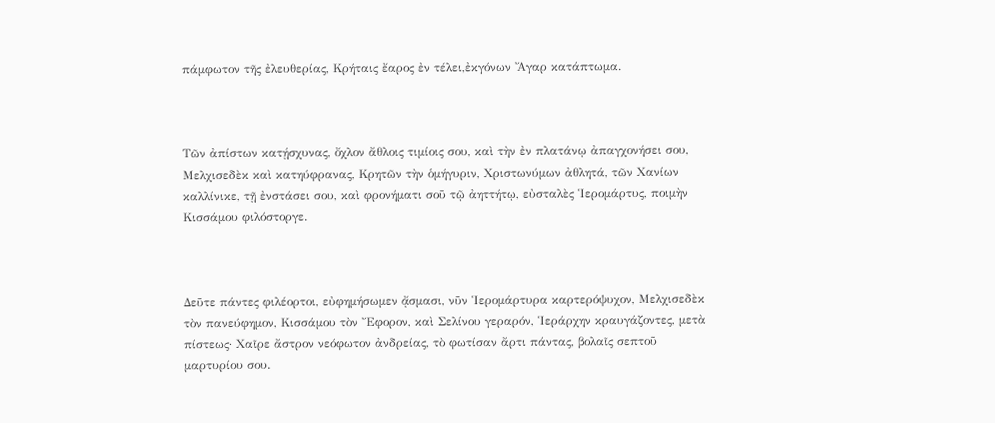πάμφωτον τῆς ἐλευθερίας, Κρήταις ἔαρος ἐν τέλει,ἐκγόνων Ἄγαρ κατάπτωμα.



Τῶν ἀπίστων κατῄσχυνας, ὄχλον ἄθλοις τιμίοις σου, καὶ τὴν ἐν πλατάνῳ ἀπαγχονήσει σου, Μελχισεδὲκ καὶ κατηύφρανας, Κρητῶν τὴν ὁμήγυριν, Χριστωνύμων ἀθλητά, τῶν Χανίων καλλίνικε, τῇ ἐνστάσει σου, καὶ φρονήματι σοῦ τῷ ἀηττήτῳ, εὐσταλὲς Ἱερομάρτυς, ποιμὴν Κισσάμου φιλόστοργε.



Δεῦτε πάντες φιλέορτοι, εὐφημήσωμεν ᾄσμασι, νῦν Ἱερομάρτυρα καρτερόψυχον, Μελχισεδὲκ τὸν πανεύφημον, Κισσάμου τὸν Ἔφορον, καὶ Σελίνου γεραρόν, Ἱεράρχην κραυγάζοντες, μετὰ πίστεως· Χαῖρε ἄστρον νεόφωτον ἀνδρείας, τὸ φωτίσαν ἄρτι πάντας, βολαῖς σεπτοῦ μαρτυρίου σου.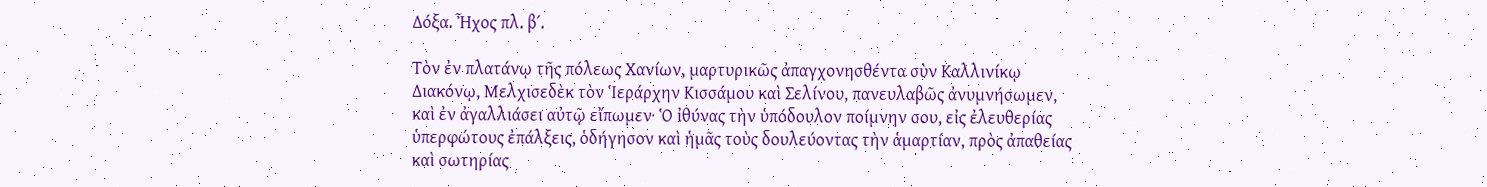Δόξα. Ἦχος πλ. β΄.

Τὸν ἐν πλατάνῳ τῆς πόλεως Χανίων, μαρτυρικῶς ἀπαγχονησθέντα σὺν Καλλινίκῳ Διακόνῳ, Μελχισεδὲκ τὸν Ἱεράρχην Κισσάμου καὶ Σελίνου, πανευλαβῶς ἀνυμνήσωμεν, καὶ ἐν ἀγαλλιάσει αὐτῷ εἴπωμεν· Ὁ ἰθύνας τὴν ὑπόδουλον ποίμνην σου, εἰς ἐλευθερίας ὑπερφώτους ἐπάλξεις, ὁδήγησον καὶ ἡμᾶς τοὺς δουλεύοντας τὴν ἁμαρτίαν, πρὸς ἀπαθείας καὶ σωτηρίας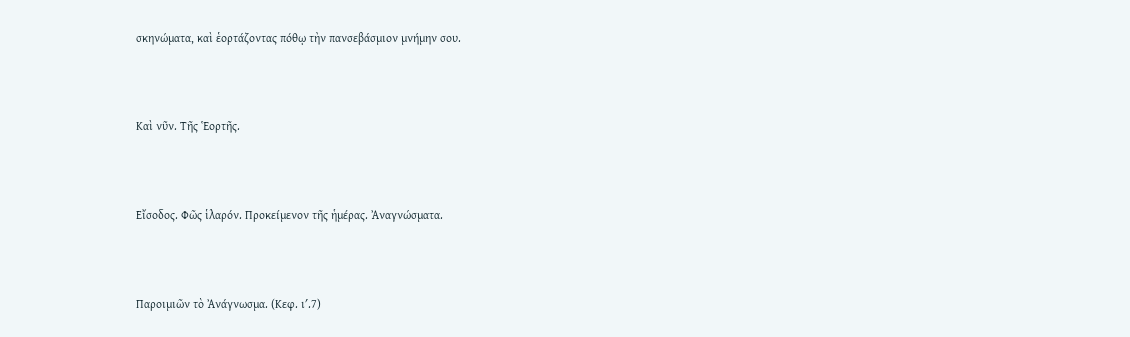σκηνώματα, καὶ ἑορτάζοντας πόθῳ τὴν πανσεβάσμιον μνήμην σου.



Καὶ νῦν. Τῆς Ἑορτῆς.



Εἴσοδος. Φῶς ἱλαρόν. Προκείμενον τῆς ἡμέρας. Ἀναγνώσματα.



Παροιμιῶν τὸ Ἀνάγνωσμα. (Κεφ. ι′.7)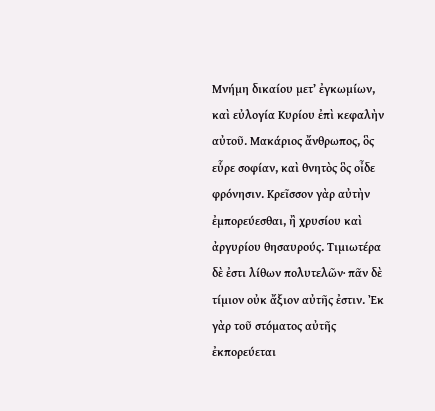Μνήμη δικαίου μετ’ ἐγκωμίων, καὶ εὐλογία Κυρίου ἐπὶ κεφαλὴν αὐτοῦ. Μακάριος ἄνθρωπος, ὃς εὗρε σοφίαν, καὶ θνητὸς ὃς οἶδε φρόνησιν. Κρεῖσσον γὰρ αὐτὴν ἐμπορεύεσθαι, ἢ χρυσίου καὶ ἀργυρίου θησαυρούς. Τιμιωτέρα δὲ ἐστι λίθων πολυτελῶν· πᾶν δὲ τίμιον οὐκ ἄξιον αὐτῆς ἐστιν. Ἐκ γὰρ τοῦ στόματος αὐτῆς ἐκπορεύεται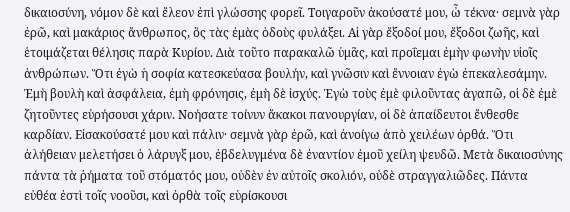δικαιοσύνη, νόμον δὲ καὶ ἔλεον ἐπὶ γλώσσης φορεῖ. Τοιγαροῦν ἀκούσατέ μου, ὦ τέκνα· σεμνὰ γὰρ ἐρῶ, καὶ μακάριος ἄνθρωπος, ὃς τὰς ἐμὰς ὁδοὺς φυλάξει. Αἱ γὰρ ἔξοδοί μου, ἔξοδοι ζωῆς, καὶ ἑτοιμάζεται θέλησις παρὰ Κυρίου. Διὰ τοῦτο παρακαλῶ ὑμᾶς, καὶ προΐεμαι ἐμὴν φωνὴν υἱοῖς ἀνθρώπων. Ὅτι ἐγὼ ἡ σοφία κατεσκεύασα βουλήν, καὶ γνῶσιν καὶ ἔννοιαν ἐγὼ ἐπεκαλεσάμην. Ἐμὴ βουλὴ καὶ ἀσφάλεια, ἐμὴ φρόνησις, ἐμὴ δὲ ἰσχύς. Ἐγὼ τοὺς ἐμὲ φιλοῦντας ἀγαπῶ, οἱ δὲ ἐμὲ ζητοῦντες εὑρήσουσι χάριν. Νοήσατε τοίνυν ἄκακοι πανουργίαν, οἱ δὲ ἀπαίδευτοι ἔνθεσθε καρδίαν. Εἰσακούσατέ μου καὶ πάλιν· σεμνὰ γὰρ ἐρῶ, καὶ ἀνοίγω ἀπὸ χειλέων ὀρθά. Ὅτι ἀλήθειαν μελετήσει ὁ λάρυγξ μου, ἐβδελυγμένα δὲ ἐναντίον ἐμοῦ χείλη ψευδῶ. Μετὰ δικαιοσύνης πάντα τὰ ῥήματα τοῦ στόματός μου, οὐδὲν ἐν αὐτοῖς σκολιόν, οὐδὲ στραγγαλιῶδες. Πάντα εὐθέα ἐστὶ τοῖς νοοῦσι, καὶ ὀρθὰ τοῖς εὑρίσκουσι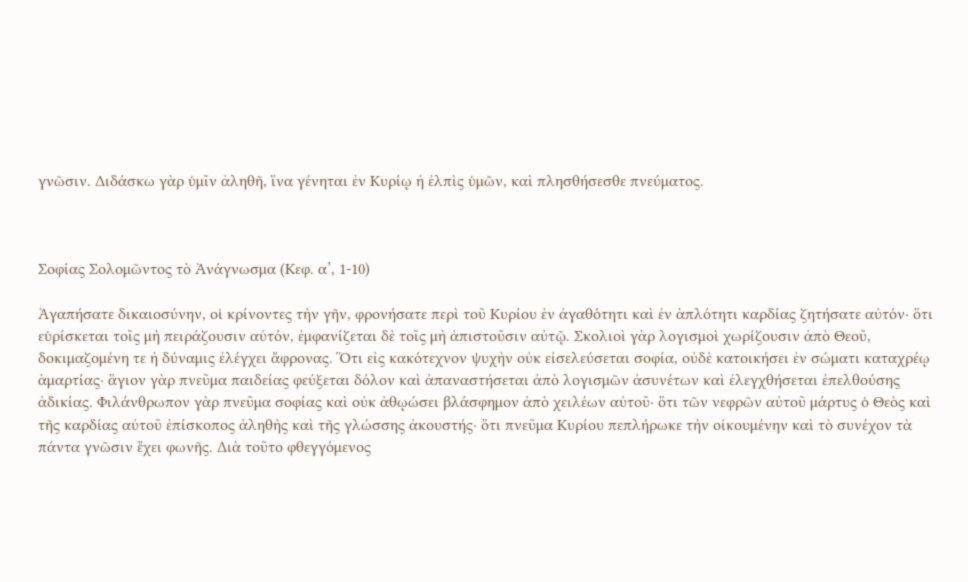γνῶσιν. Διδάσκω γὰρ ὑμῖν ἀληθῆ, ἵνα γένηται ἐν Κυρίῳ ἡ ἐλπὶς ὑμῶν, καὶ πλησθήσεσθε πνεύματος.



Σοφίας Σολομῶντος τὸ Ἀνάγνωσμα (Κεφ. α’, 1-10)

Ἀγαπήσατε δικαιοσύνην, οἱ κρίνοντες τὴν γῆν, φρονήσατε περὶ τοῦ Κυρίου ἐν ἀγαθότητι καὶ ἐν ἁπλότητι καρδίας ζητήσατε αὐτόν· ὅτι εὑρίσκεται τοῖς μὴ πειράζουσιν αὐτόν, ἐμφανίζεται δὲ τοῖς μὴ ἀπιστοῦσιν αὐτῷ. Σκολιοὶ γὰρ λογισμοὶ χωρίζουσιν ἀπὸ Θεοῦ, δοκιμαζομένη τε ἡ δύναμις ἐλέγχει ἄφρονας. Ὅτι εἰς κακότεχνον ψυχὴν οὐκ εἰσελεύσεται σοφία, οὐδὲ κατοικήσει ἐν σώματι καταχρέῳ ἁμαρτίας· ἅγιον γὰρ πνεῦμα παιδείας φεύξεται δόλον καὶ ἀπαναστήσεται ἀπὸ λογισμῶν ἀσυνέτων καὶ ἐλεγχθήσεται ἐπελθούσης ἀδικίας. Φιλάνθρωπον γὰρ πνεῦμα σοφίας καὶ οὐκ ἀθῳώσει βλάσφημον ἀπὸ χειλέων αὐτοῦ· ὅτι τῶν νεφρῶν αὐτοῦ μάρτυς ὁ Θεὸς καὶ τῆς καρδίας αὐτοῦ ἐπίσκοπος ἀληθὴς καὶ τῆς γλώσσης ἀκουστής· ὅτι πνεῦμα Κυρίου πεπλήρωκε τὴν οἰκουμένην καὶ τὸ συνέχον τὰ πάντα γνῶσιν ἔχει φωνῆς. Διὰ τοῦτο φθεγγόμενος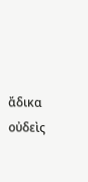ἄδικα οὐδεὶς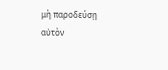μὴ παροδεύσῃ αὐτὸν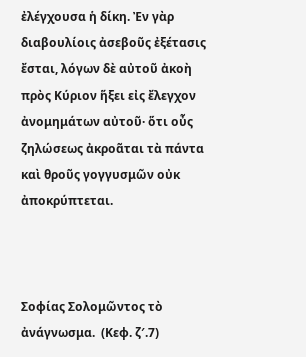ἐλέγχουσα ἡ δίκη. Ἐν γὰρ διαβουλίοις ἀσεβοῦς ἐξέτασις ἔσται, λόγων δὲ αὐτοῦ ἀκοὴ πρὸς Κύριον ἥξει εἰς ἔλεγχον ἀνομημάτων αὐτοῦ· ὅτι οὖς ζηλώσεως ἀκροᾶται τὰ πάντα καὶ θροῦς γογγυσμῶν οὐκ ἀποκρύπτεται.



Σοφίας Σολομῶντος τὸ ἀνάγνωσμα.  (Κεφ. ζ′.7)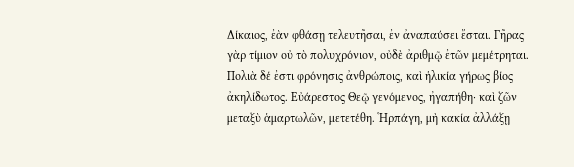Δίκαιος, ἐὰν φθάσῃ τελευτῆσαι, ἐν ἀναπαύσει ἔσται. Γῆρας γὰρ τίμιον οὐ τὸ πολυχρόνιον, οὐδὲ ἀριθμῷ ἐτῶν μεμέτρηται. Πολιὰ δέ ἐστι φρόνησις ἀνθρώποις, καὶ ἡλικία γήρως βίος ἀκηλίδωτος. Εὐάρεστος Θεῷ γενόμενος, ἠγαπήθη· καὶ ζῶν μεταξὺ ἁμαρτωλῶν, μετετέθη. Ἡρπάγη, μὴ κακία ἀλλάξῃ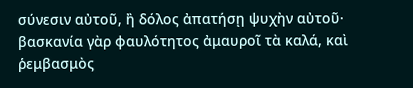σύνεσιν αὐτοῦ, ἢ δόλος ἀπατήσῃ ψυχὴν αὐτοῦ· βασκανία γὰρ φαυλότητος ἀμαυροῖ τὰ καλά, καὶ ῥεμβασμὸς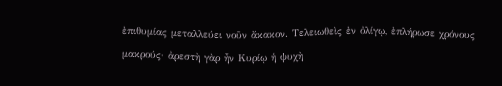ἐπιθυμίας μεταλλεύει νοῦν ἄκακον. Τελειωθεὶς ἐν ὀλίγῳ, ἐπλήρωσε χρόνους μακρούς· ἀρεστὴ γὰρ ἦν Κυρίῳ ἡ ψυχὴ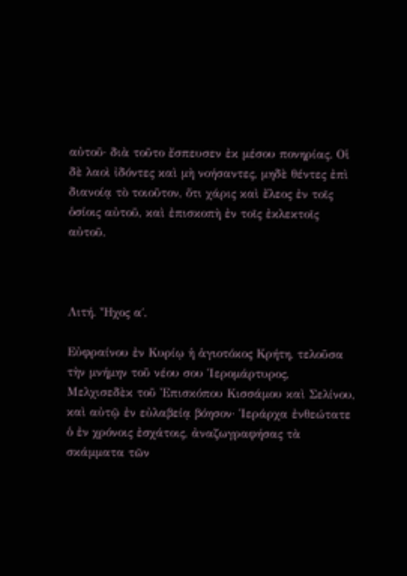αὐτοῦ· διὰ τοῦτο ἔσπευσεν ἐκ μέσου πονηρίας. Οἱ δὲ λαοὶ ἰδόντες καὶ μὴ νοήσαντες, μηδὲ θέντες ἐπὶ διανοίᾳ τὸ τοιοῦτον, ὅτι χάρις καὶ ἔλεος ἐν τοῖς ὁσίοις αὐτοῦ, καὶ ἐπισκοπὴ ἐν τοῖς ἐκλεκτοῖς αὐτοῦ.



Λιτή. Ἦχος α΄.

Εὐφραίνου ἐν Κυρίῳ ἡ ἁγιοτόκος Κρήτη, τελοῦσα τὴν μνήμην τοῦ νέου σου Ἱερομάρτυρος, Μελχισεδὲκ τοῦ Ἐπισκόπου Κισσάμου καὶ Σελίνου, καὶ αὐτῷ ἐν εὐλαβείᾳ βόησον· Ἱεράρχα ἐνθεώτατε ὁ ἐν χρόνοις ἐσχάτοις, ἀναζωγραφήσας τὰ σκάμματα τῶν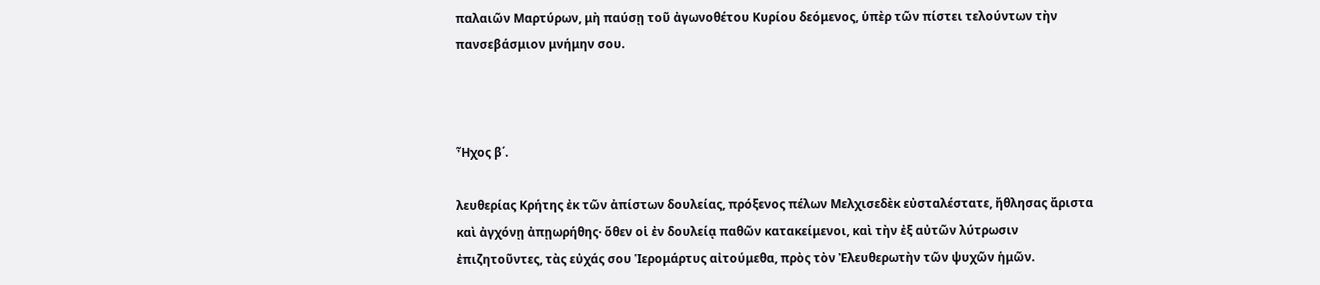παλαιῶν Μαρτύρων, μὴ παύσῃ τοῦ ἀγωνοθέτου Κυρίου δεόμενος, ὑπὲρ τῶν πίστει τελούντων τὴν πανσεβάσμιον μνήμην σου.



Ἦχος β΄.

λευθερίας Κρήτης ἐκ τῶν ἀπίστων δουλείας, πρόξενος πέλων Μελχισεδὲκ εὐσταλέστατε, ἤθλησας ἄριστα καὶ ἀγχόνῃ ἀπῃωρήθης· ὅθεν οἱ ἐν δουλείᾳ παθῶν κατακείμενοι, καὶ τὴν ἐξ αὐτῶν λύτρωσιν ἐπιζητοῦντες, τὰς εὐχάς σου Ἱερομάρτυς αἰτούμεθα, πρὸς τὸν Ἐλευθερωτὴν τῶν ψυχῶν ἡμῶν.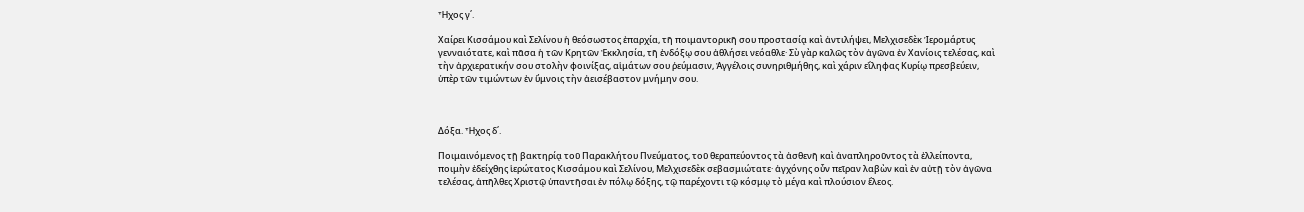Ἦχος γ΄.

Χαίρει Κισσάμου καὶ Σελίνου ἡ θεόσωστος ἐπαρχία, τῆ ποιμαντορικῆ σου προστασίᾳ καὶ ἀντιλήψει, Μελχισεδὲκ Ἱερομάρτυς γενναιότατε, καὶ πᾶσα ἡ τῶν Κρητῶν Ἐκκλησία, τῆ ἐνδόξῳ σου ἀθλήσει νεόαθλε· Σὺ γὰρ καλῶς τὸν ἀγῶνα ἐν Χανίοις τελέσας, καὶ τὴν ἀρχιερατικήν σου στολὴν φοινίξας, αἱμάτων σου ῥεύμασιν, Ἀγγέλοις συνηριθμήθης, καὶ χάριν εἴληφας Κυρίῳ πρεσβεύειν, ὑπὲρ τῶν τιμώντων ἐν ὕμνοις τὴν ἀεισέβαστον μνήμην σου.



Δόξα. Ἦχος δ΄.

Ποιμαινόμενος τῇ βακτηρίᾳ τοῦ Παρακλήτου Πνεύματος, τοῦ θεραπεύοντος τὰ ἀσθενῆ καὶ ἀναπληροῦντος τὰ ἐλλείποντα, ποιμὴν ἐδείχθης ἱερώτατος Κισσάμου καὶ Σελίνου, Μελχισεδὲκ σεβασμιώτατε· ἀγχόνης οὖν πεῖραν λαβὼν καὶ ἐν αὐτῇ τὸν ἀγῶνα τελέσας, ἀπῆλθες Χριστῷ ὑπαντῆσαι ἐν πόλῳ δόξης, τῷ παρέχοντι τῷ κόσμῳ τὸ μέγα καὶ πλούσιον ἔλεος.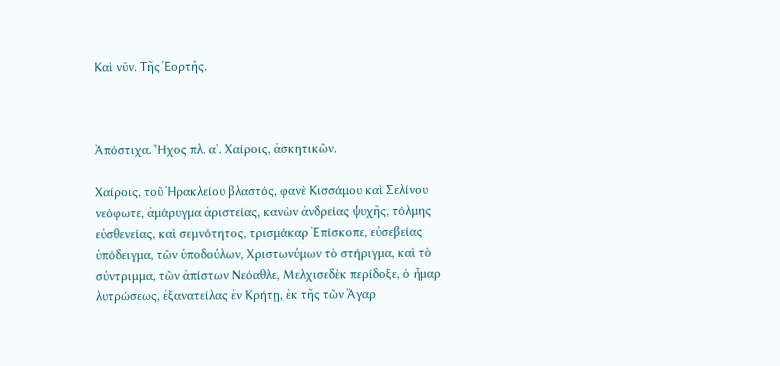Καὶ νῦν. Τῆς Ἑορτῆς.



Ἀπόστιχα. Ἦχος πλ. α΄. Χαίροις, ἀσκητικῶν.

Χαίροις, τοῦ Ἡρακλείου βλαστός, φανὲ Κισσάμου καὶ Σελίνου νεόφωτε, ἀμάρυγμα ἀριστείας, κανὼν ἀνδρείας ψυχῆς, τόλμης εὐσθενείας, καὶ σεμνότητος, τρισμάκαρ Ἐπίσκοπε, εὐσεβείας ὑπόδειγμα, τῶν ὑποδούλων, Χριστωνύμων τὸ στήριγμα, καὶ τὸ σύντριμμα, τῶν ἀπίστων Νεόαθλε, Μελχισεδὲκ περίδοξε, ὁ ἦμαρ λυτρώσεως, ἐξανατείλας ἐν Κρήτῃ, ἐκ τῆς τῶν Ἄγαρ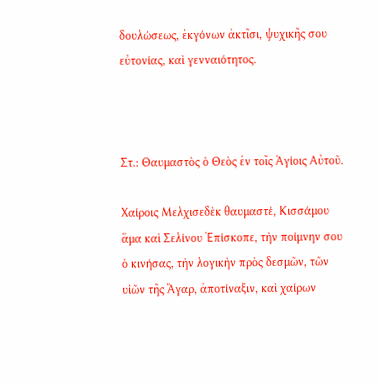δουλώσεως, ἐκγόνων ἀκτῖσι, ψυχικῆς σου εὐτονίας, καὶ γενναιότητος.



Στ.: Θαυμαστὸς ὁ Θεὸς ἐν τοῖς Ἁγίοις Αὐτοῦ.

Χαίροις Μελχισεδὲκ θαυμαστέ, Κισσάμου ἅμα καὶ Σελίνου Ἐπίσκοπε, τὴν ποίμνην σου ὁ κινήσας, τὴν λογικὴν πρὸς δεσμῶν, τῶν υἱῶν τῆς Ἄγαρ, ἀποτίναξιν, καὶ χαίρων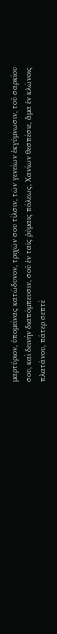μαρτύριον, ὑπομείνας κατώδυνον, τριχῶν σου τίλσιν, τῶν γενείων ἐκγύμνωσιν, τοῦ σαρκίου σου, καὶ δεινὴν διαπόμπευσιν, σοῦ ἐν ταῖς ῥύμαις πόλεως, Χανίων θεσπέσιε, ἅμα ἐν κλώνοις πλατάνου, πάτερ σεπτὲ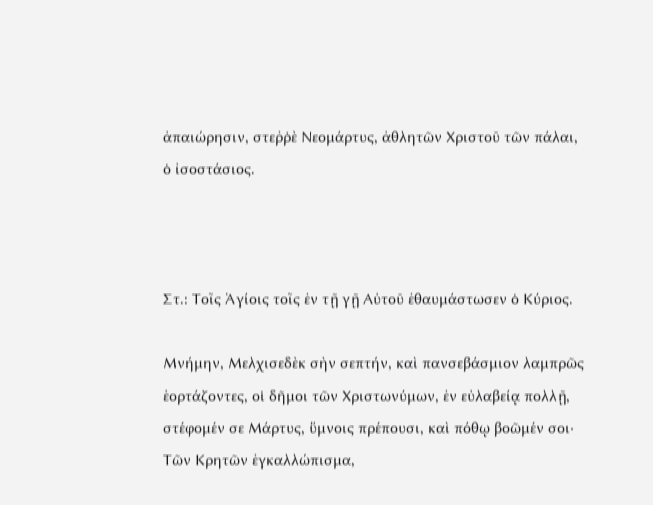ἀπαιώρησιν, στεῤῥὲ Νεομάρτυς, ἀθλητῶν Χριστοῦ τῶν πάλαι, ὁ ἰσοστάσιος.



Στ.: Τοῖς Ἁγίοις τοῖς ἐν τῇ γῇ Αὐτοῦ ἐθαυμάστωσεν ὁ Κύριος.

Μνήμην, Μελχισεδὲκ σὴν σεπτήν, καὶ πανσεβάσμιον λαμπρῶς ἑορτάζοντες, οἱ δῆμοι τῶν Χριστωνύμων, ἐν εὐλαβείᾳ πολλῇ, στέφομέν σε Μάρτυς, ὕμνοις πρέπουσι, καὶ πόθῳ βοῶμέν σοι· Τῶν Κρητῶν ἐγκαλλώπισμα,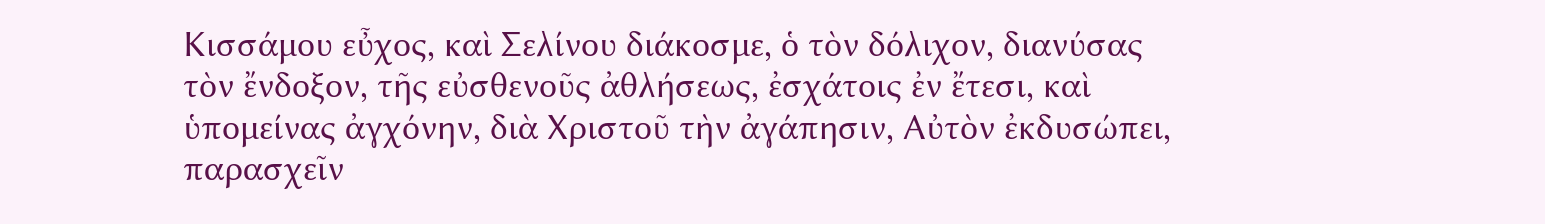Κισσάμου εὖχος, καὶ Σελίνου διάκοσμε, ὁ τὸν δόλιχον, διανύσας τὸν ἔνδοξον, τῆς εὐσθενοῦς ἀθλήσεως, ἐσχάτοις ἐν ἔτεσι, καὶ ὑπομείνας ἀγχόνην, διὰ Χριστοῦ τὴν ἀγάπησιν, Αὐτὸν ἐκδυσώπει, παρασχεῖν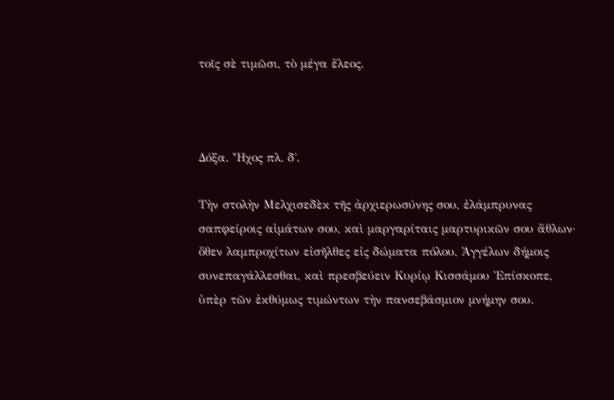τοῖς σὲ τιμῶσι, τὸ μέγα ἔλεος.



Δόξα. Ἦχος πλ. δ΄.

Τὴν στολὴν Μελχισεδὲκ τῆς ἀρχιερωσύνης σου, ἐλάμπρυνας σαπφείροις αἱμάτων σου, καὶ μαργαρίταις μαρτυρικῶν σου ἄθλων· ὅθεν λαμπροχίτων εἰσῆλθες εἰς δώματα πόλου, Ἀγγέλων δήμοις συνεπαγάλλεσθαι, καὶ πρεσβεύειν Κυρίῳ Κισσάμου Ἐπίσκοπε, ὑπὲρ τῶν ἐκθύμως τιμώντων τὴν πανσεβάσμιον μνήμην σου.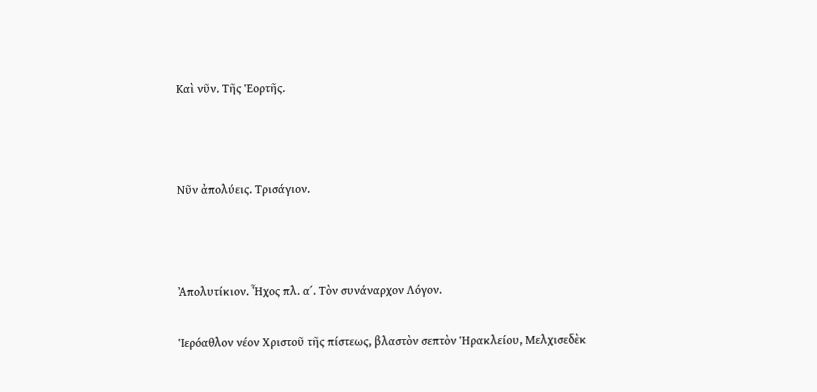Καὶ νῦν. Τῆς Ἑορτῆς.



Νῦν ἀπολύεις. Τρισάγιον.



Ἀπολυτίκιον. Ἦχος πλ. α΄. Τὸν συνάναρχον Λόγον.

Ἱερόαθλον νέον Χριστοῦ τῆς πίστεως, βλαστὸν σεπτὸν Ἡρακλείου, Μελχισεδὲκ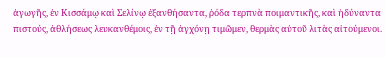ἀγωγῆς, ἐν Κισσάμῳ καὶ Σελίνῳ ἐξανθήσαντα, ῥόδα τερπνὰ ποιμαντικῆς, καὶ ἡδύναντα πιστούς, ἀθλήσεως λευκανθέμοις, ἐν τῇ ἀγχόνῃ τιμῶμεν, θερμὰς αὐτοῦ λιτὰς αἰτούμενοι.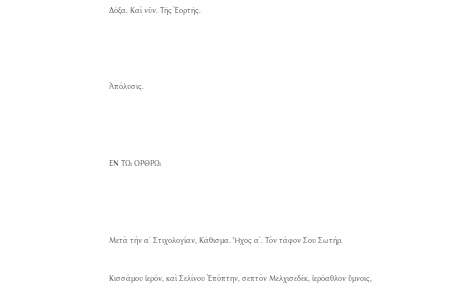Δόξα. Καὶ νῦν. Τῆς Ἑορτῆς.



Ἀπόλυσις.



ΕΝ Τῼ ΟΡΘΡῼ



Μετὰ τὴν α΄ Στιχολογίαν, Κάθισμα. Ἦχος α΄. Τὸν τάφον Σου Σωτήρ.

Κισσάμου ἱερόν, καὶ Σελίνου Ἐπόπτην, σεπτὸν Μελχισεδέκ, ἱερόαθλον ὕμνοις,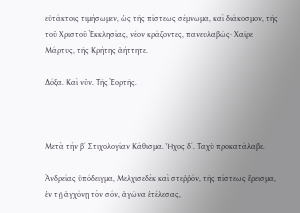εὐτάκτοις τιμήσωμεν, ὡς τῆς πίστεως σέμνωμα, καὶ διάκοσμον, τῆς τοῦ Χριστοῦ Ἐκκλησίας, νέον κράζοντες, πανευλαβῶς· Χαῖρε Μάρτυς, τῆς Κρήτης ἀήττητε.

Δόξα. Καὶ νῦν. Τῆς Ἑορτῆς.



Μετὰ τὴν β΄ Στιχολογίαν Κάθισμα. Ἦχος δ΄. Ταχὺ προκατάλαβε.

Ἀνδρείας ὑπόδειγμα, Μελχισεδὲκ καὶ στεῤῥόν, τῆς πίστεως ἔρεισμα, ἐν τῇ ἀγχόνῃ τὸν σόν, ἀγῶνα ἐτέλεσας,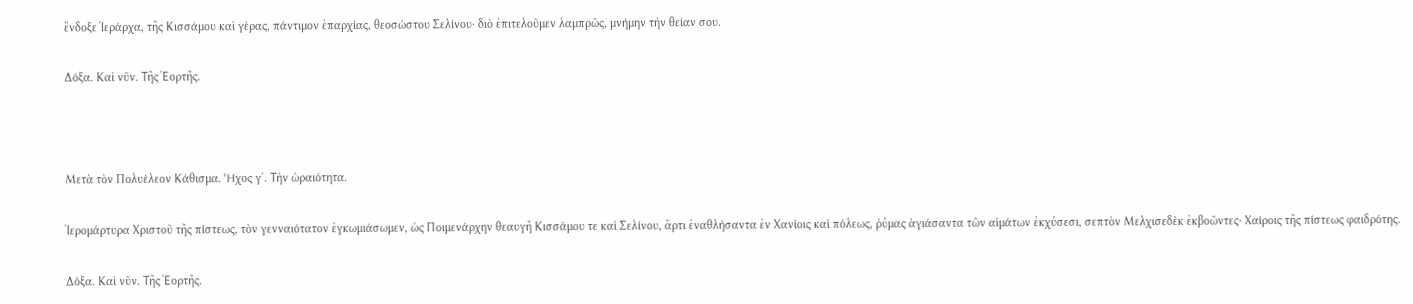ἔνδοξε Ἱεράρχα, τῆς Κισσάμου καὶ γέρας, πάντιμον ἐπαρχίας, θεοσώστου Σελίνου· διὸ ἐπιτελοῦμεν λαμπρῶς, μνήμην τὴν θείαν σου.

Δόξα. Καὶ νῦν. Τῆς Ἑορτῆς.



Μετὰ τὸν Πολυέλεον Κάθισμα. Ἦχος γ΄. Τὴν ὡραιότητα.

Ἱερομάρτυρα Χριστοῦ τῆς πίστεως, τὸν γενναιότατον ἐγκωμιάσωμεν, ὡς Ποιμενάρχην θεαυγῆ Κισσάμου τε καὶ Σελίνου, ἄρτι ἐναθλήσαντα ἐν Χανίοις καὶ πόλεως, ῥύμας ἁγιάσαντα τῶν αἱμάτων ἐκχύσεσι, σεπτὸν Μελχισεδὲκ ἐκβοῶντες· Χαίροις τῆς πίστεως φαιδρότης.

Δόξα. Καὶ νῦν. Τῆς Ἑορτῆς.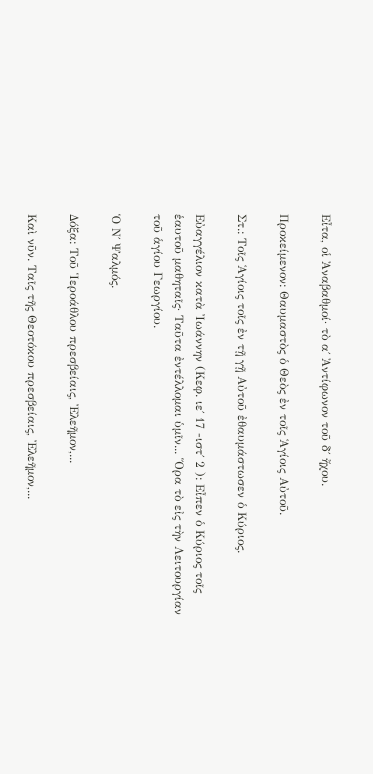Εἶτα, οἱ Ἀναβαθμοί· τὸ α΄ Ἀντίφωνον τοῦ δ΄ ἤχου.

Προκείμενον: Θαυμαστὸς ὁ Θεὸς ἐν τοῖς Ἁγίοις Αὐτοῦ.

Στ.: Τοῖς Ἁγίοις τοῖς ἐν τῇ γῇ Αὐτοῦ ἐθαυμάστωσεν ὁ Κύριος.

Εὐαγγέλιον κατὰ Ἰωάννην (Κεφ. ιε΄ 17 -ιστ΄ 2 ): Εἶπεν ὁ Κύριος τοῖς ἑαυτοῦ μαθηταῖς· Ταῦτα ἐντέλλομαι ὑμῖν... Ὅρα τὸ εἰς τὴν Λειτουργίαν τοῦ ἁγίου Γεωργίου.

Ὁ Ν΄ Ψαλμός.

Δόξα: Τοῦ Ἱεροάθλου πρεσβείαις, Ἐλεῆμον,...

Καὶ νῦν. Ταῖς τῆς Θεοτόκου πρεσβείαις, Ἐλεῆμον,...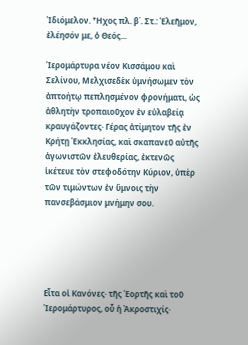Ἰδιόμελον. Ἦχος πλ. β΄. Στ.: Ἐλεῆμον, ἐλέησόν με, ὁ Θεός...

Ἱερομάρτυρα νέον Κισσάμου καὶ Σελίνου, Μελχισεδὲκ ὑμνήσωμεν τὸν ἀπτοήτῳ πεπλησμένον φρονήματι, ὡς ἀθλητὴν τροπαιοῦχον ἐν εὐλαβείᾳ κραυγάζοντες· Γέρας ἀτίμητον τῆς ἐν Κρήτῃ Ἐκκλησίας, καὶ σκαπανεῦ αὐτῆς ἀγωνιστῶν ἐλευθερίας, ἐκτενῶς ἱκέτευε τὸν στεφοδότην Κύριον, ὑπὲρ τῶν τιμώντων ἐν ὕμνοις τὴν πανσεβάσμιον μνήμην σου.





Εἶτα οἱ Κανόνες· τῆς Ἑορτῆς καὶ τοῦ Ἱερομάρτυρος, οὗ ἡ Ἀκροστιχίς·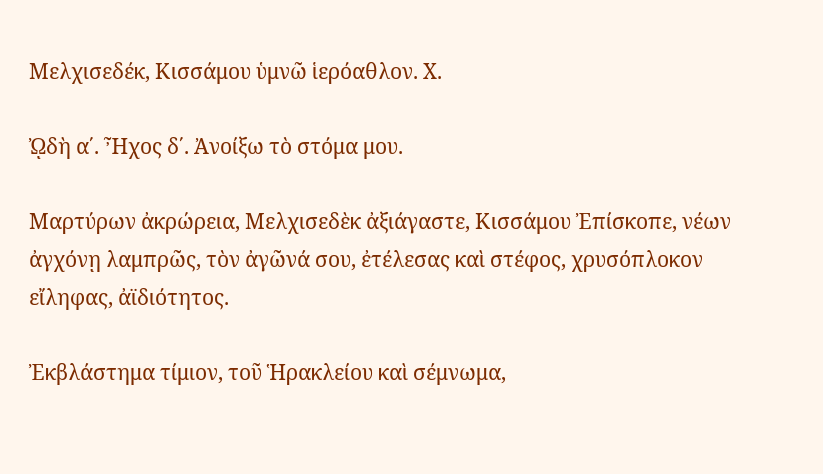Μελχισεδέκ, Κισσάμου ὑμνῶ ἱερόαθλον. Χ.

ᾨδὴ α΄. Ἦχος δ΄. Ἀνοίξω τὸ στόμα μου.

Μαρτύρων ἀκρώρεια, Μελχισεδὲκ ἀξιάγαστε, Κισσάμου Ἐπίσκοπε, νέων ἀγχόνῃ λαμπρῶς, τὸν ἀγῶνά σου, ἐτέλεσας καὶ στέφος, χρυσόπλοκον εἴληφας, ἀϊδιότητος.

Ἐκβλάστημα τίμιον, τοῦ Ἡρακλείου καὶ σέμνωμα,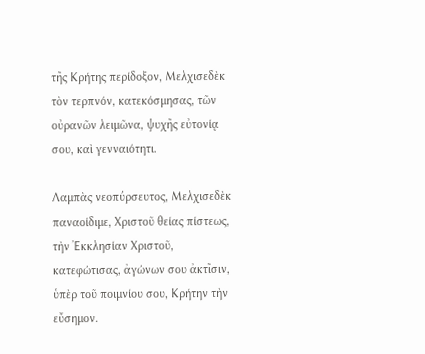τῆς Κρήτης περίδοξον, Μελχισεδὲκ τὸν τερπνόν, κατεκόσμησας, τῶν οὐρανῶν λειμῶνα, ψυχῆς εὐτονίᾳ σου, καὶ γενναιότητι.

Λαμπὰς νεοπύρσευτος, Μελχισεδὲκ παναοίδιμε, Χριστοῦ θείας πίστεως, τὴν Ἐκκλησίαν Χριστοῦ, κατεφώτισας, ἀγώνων σου ἀκτῖσιν, ὑπὲρ τοῦ ποιμνίου σου, Κρήτην τὴν εὔσημον.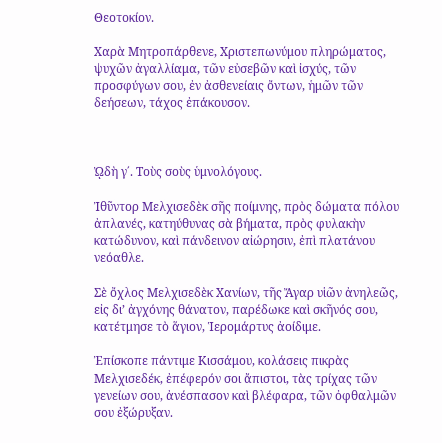Θεοτοκίον.

Χαρὰ Μητροπάρθενε, Χριστεπωνύμου πληρώματος, ψυχῶν ἀγαλλίαμα, τῶν εὐσεβῶν καὶ ἰσχύς, τῶν προσφύγων σου, ἐν ἀσθενείαις ὄντων, ἡμῶν τῶν δεήσεων, τάχος ἐπάκουσον.



ᾨδὴ γ΄. Τοὺς σοὺς ὑμνολόγους.

Ἰθῦντορ Μελχισεδὲκ σῆς ποίμνης, πρὸς δώματα πόλου ἀπλανές, κατηύθυνας σὰ βήματα, πρὸς φυλακὴν κατώδυνον, καὶ πάνδεινον αἰώρησιν, ἐπὶ πλατάνου νεόαθλε.

Σὲ ὄχλος Μελχισεδὲκ Χανίων, τῆς Ἄγαρ υἱῶν ἀνηλεῶς, εἰς δι’ ἀγχόνης θάνατον, παρέδωκε καὶ σκῆνός σου, κατέτμησε τὸ ἅγιον, Ἱερομάρτυς ἀοίδιμε.

Ἐπίσκοπε πάντιμε Κισσάμου, κολάσεις πικρὰς Μελχισεδέκ, ἐπέφερόν σοι ἄπιστοι, τὰς τρίχας τῶν γενείων σου, ἀνέσπασον καὶ βλέφαρα, τῶν ὀφθαλμῶν σου ἐξώρυξαν.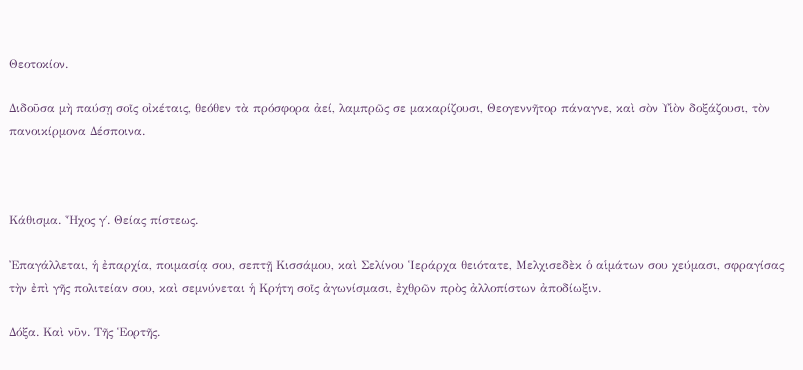Θεοτοκίον.

Διδοῦσα μὴ παύσῃ σοῖς οἰκέταις, θεόθεν τὰ πρόσφορα ἀεί, λαμπρῶς σε μακαρίζουσι, Θεογεννῆτορ πάναγνε, καὶ σὸν Υἱὸν δοξάζουσι, τὸν πανοικίρμονα Δέσποινα.



Κάθισμα. Ἦχος γ΄. Θείας πίστεως.

Ἐπαγάλλεται, ἡ ἐπαρχία, ποιμασίᾳ σου, σεπτῇ Κισσάμου, καὶ Σελίνου Ἱεράρχα θειότατε, Μελχισεδὲκ ὁ αἱμάτων σου χεύμασι, σφραγίσας τὴν ἐπὶ γῆς πολιτείαν σου, καὶ σεμνύνεται ἡ Κρήτη σοῖς ἀγωνίσμασι, ἐχθρῶν πρὸς ἀλλοπίστων ἀποδίωξιν.

Δόξα. Καὶ νῦν. Τῆς Ἑορτῆς.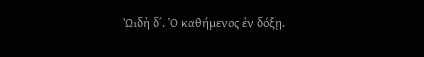ᾨδὴ δ΄. Ὁ καθήμενος ἐν δόξῃ.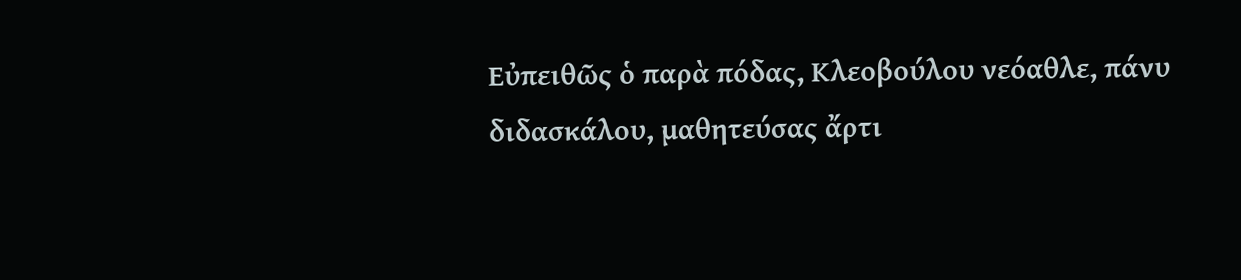Εὐπειθῶς ὁ παρὰ πόδας, Κλεοβούλου νεόαθλε, πάνυ διδασκάλου, μαθητεύσας ἄρτι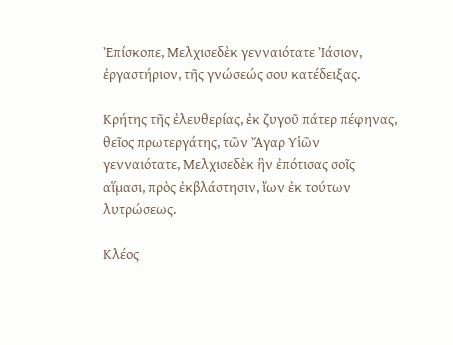Ἐπίσκοπε, Μελχισεδὲκ γενναιότατε Ἰάσιον, ἐργαστήριον, τῆς γνώσεώς σου κατέδειξας.

Κρήτης τῆς ἐλευθερίας, ἐκ ζυγοῦ πάτερ πέφηνας, θεῖος πρωτεργάτης, τῶν Ἄγαρ Υἱῶν γενναιότατε, Μελχισεδὲκ ἣν ἐπότισας σοῖς αἵμασι, πρὸς ἐκβλάστησιν, ἴων ἐκ τούτων λυτρώσεως.

Κλέος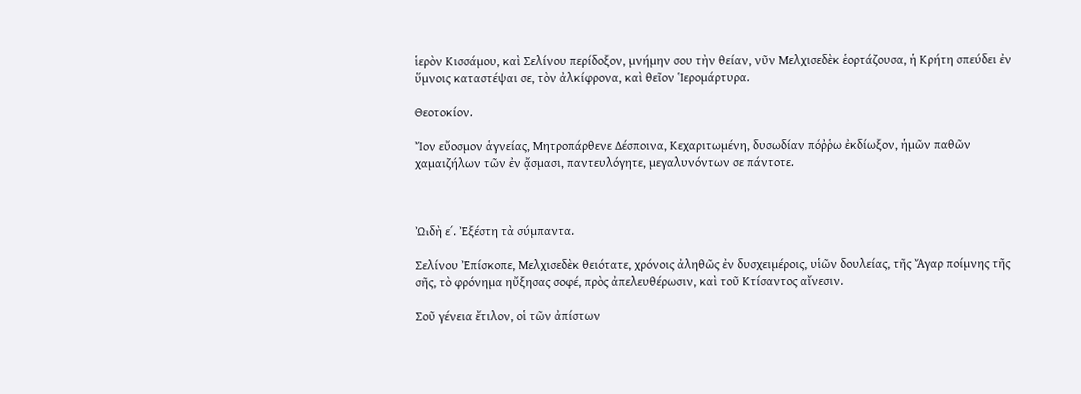ἱερὸν Κισσάμου, καὶ Σελίνου περίδοξον, μνήμην σου τὴν θείαν, νῦν Μελχισεδὲκ ἑορτάζουσα, ἡ Κρήτη σπεύδει ἐν ὕμνοις καταστέψαι σε, τὸν ἀλκίφρονα, καὶ θεῖον Ἱερομάρτυρα.

Θεοτοκίον.

Ἴον εὔοσμον ἁγνείας, Μητροπάρθενε Δέσποινα, Κεχαριτωμένη, δυσωδίαν πόῤῥω ἐκδίωξον, ἡμῶν παθῶν χαμαιζήλων τῶν ἐν ᾄσμασι, παντευλόγητε, μεγαλυνόντων σε πάντοτε.



ᾨδὴ ε΄. Ἐξέστη τὰ σύμπαντα.

Σελίνου Ἐπίσκοπε, Μελχισεδὲκ θειότατε, χρόνοις ἀληθῶς ἐν δυσχειμέροις, υἱῶν δουλείας, τῆς Ἄγαρ ποίμνης τῆς σῆς, τὸ φρόνημα ηὔξησας σοφέ, πρὸς ἀπελευθέρωσιν, καὶ τοῦ Κτίσαντος αἴνεσιν.

Σοῦ γένεια ἔτιλον, οἱ τῶν ἀπίστων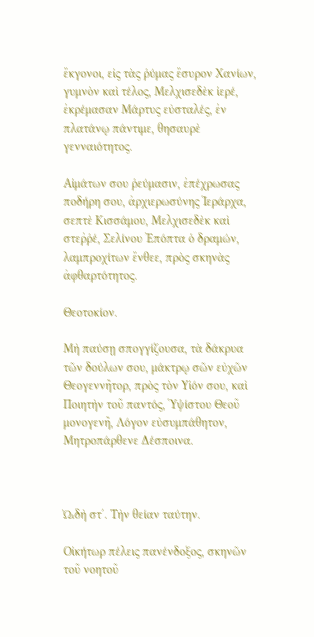ἔκγονοι, εἰς τὰς ῥύμας ἔσυρον Χανίων, γυμνὸν καὶ τέλος, Μελχισεδὲκ ἱερέ, ἐκρέμασαν Μάρτυς εὐσταλές, ἐν πλατάνῳ πάντιμε, θησαυρὲ γενναιότητος.

Αἱμάτων σου ῥεύμασιν, ἐπέχρωσας ποδήρη σου, ἀρχιερωσύνης Ἱεράρχα, σεπτὲ Κισσάμου, Μελχισεδὲκ καὶ στεῤῥέ, Σελίνου Ἐπόπτα ὁ δραμών, λαμπροχίτων ἔνθεε, πρὸς σκηνὰς ἀφθαρτότητος.

Θεοτοκίον.

Μὴ παύσῃ σπογγίζουσα, τὰ δάκρυα τῶν δούλων σου, μάκτρῳ σῶν εὐχῶν Θεογεννῆτορ, πρὸς τὸν Υἱόν σου, καὶ Ποιητὴν τοῦ παντός, Ὑψίστου Θεοῦ μονογενῆ, Λόγον εὐσυμπάθητον, Μητροπάρθενε Δέσποινα.



ᾨδὴ στ΄. Τὴν θείαν ταύτην.

Οἰκήτωρ πέλεις πανένδοξος, σκηνῶν τοῦ νοητοῦ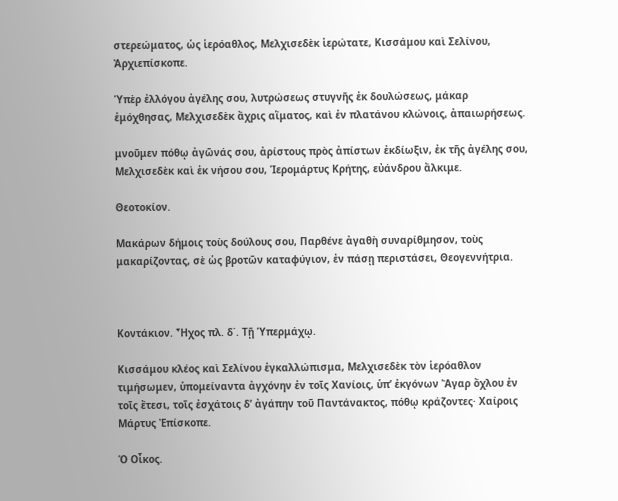στερεώματος, ὡς ἱερόαθλος, Μελχισεδὲκ ἱερώτατε, Κισσάμου καὶ Σελίνου, Ἀρχιεπίσκοπε.

Ὑπὲρ ἐλλόγου ἀγέλης σου, λυτρώσεως στυγνῆς ἐκ δουλώσεως, μάκαρ ἐμόχθησας, Μελχισεδὲκ ἄχρις αἵματος, καὶ ἐν πλατάνου κλώνοις, ἀπαιωρήσεως.

μνοῦμεν πόθῳ ἀγῶνάς σου, ἀρίστους πρὸς ἀπίστων ἐκδίωξιν, ἐκ τῆς ἀγέλης σου, Μελχισεδὲκ καὶ ἐκ νήσου σου, Ἱερομάρτυς Κρήτης, εὐάνδρου ἄλκιμε.

Θεοτοκίον.

Μακάρων δήμοις τοὺς δούλους σου, Παρθένε ἀγαθὴ συναρίθμησον, τοὺς μακαρίζοντας, σὲ ὡς βροτῶν καταφύγιον, ἐν πάσῃ περιστάσει, Θεογεννήτρια.



Κοντάκιον. Ἦχος πλ. δ΄. Τῇ Ὑπερμάχῳ.

Κισσάμου κλέος καὶ Σελίνου ἐγκαλλώπισμα, Μελχισεδὲκ τὸν ἱερόαθλον τιμήσωμεν, ὑπομείναντα ἀγχόνην ἐν τοῖς Χανίοις, ὑπ’ ἐκγόνων Ἄγαρ ὄχλου ἐν τοῖς ἔτεσι, τοῖς ἐσχάτοις δ’ ἀγάπην τοῦ Παντάνακτος, πόθῳ κράζοντες· Χαίροις Μάρτυς Ἐπίσκοπε.

Ὁ Οἶκος.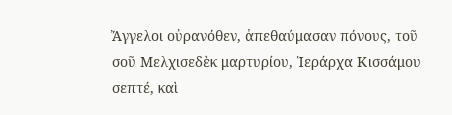Ἄγγελοι οὐρανόθεν, ἀπεθαύμασαν πόνους, τοῦ σοῦ Μελχισεδὲκ μαρτυρίου, Ἱεράρχα Κισσάμου σεπτέ, καὶ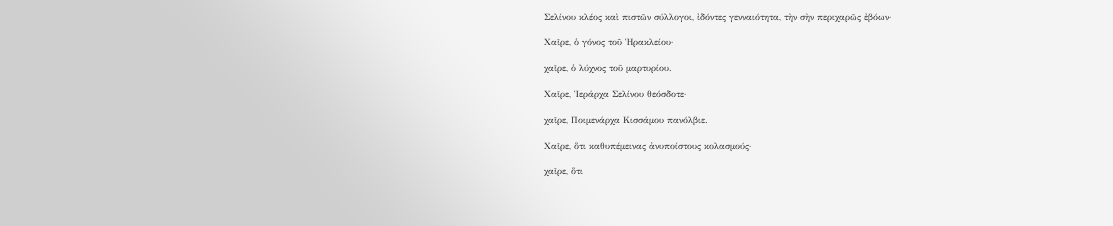Σελίνου κλέος καὶ πιστῶν σύλλογοι, ἰδόντες γενναιότητα, τὴν σὴν περιχαρῶς ἐβόων·

Χαῖρε, ὁ γόνος τοῦ Ἡρακλείου·

χαῖρε, ὁ λύχνος τοῦ μαρτυρίου.

Χαῖρε, Ἱεράρχα Σελίνου θεόσδοτε·

χαῖρε, Ποιμενάρχα Κισσάμου πανόλβιε.

Χαῖρε, ὅτι καθυπέμεινας ἀνυποίστους κολασμούς·

χαῖρε, ὅτι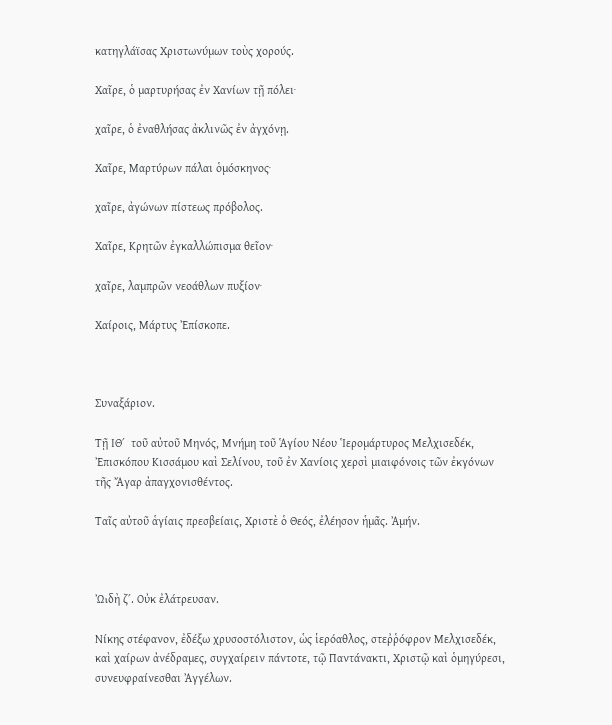κατηγλάϊσας Χριστωνύμων τοὺς χορούς.

Χαῖρε, ὁ μαρτυρήσας ἐν Χανίων τῇ πόλει·

χαῖρε, ὁ ἐναθλήσας ἀκλινῶς ἐν ἀγχόνῃ.

Χαῖρε, Μαρτύρων πάλαι ὁμόσκηνος·

χαῖρε, ἀγώνων πίστεως πρόβολος.

Χαῖρε, Κρητῶν ἐγκαλλώπισμα θεῖον·

χαῖρε, λαμπρῶν νεοάθλων πυξίον·

Χαίροις, Μάρτυς Ἐπίσκοπε.



Συναξάριον.

Τῇ ΙΘ΄  τοῦ αὐτοῦ Μηνός, Μνήμη τοῦ Ἁγίου Νέου Ἱερομάρτυρος Μελχισεδέκ, Ἐπισκόπου Κισσάμου καὶ Σελίνου, τοῦ ἐν Χανίοις χερσὶ μιαιφόνοις τῶν ἐκγόνων τῆς Ἄγαρ ἀπαγχονισθέντος.

Ταῖς αὐτοῦ ἁγίαις πρεσβείαις, Χριστὲ ὁ Θεός, ἐλέησον ἡμᾶς. Ἀμήν.



ᾨδὴ ζ΄. Οὐκ ἐλάτρευσαν.

Νίκης στέφανον, ἐδέξω χρυσοστόλιστον, ὡς ἱερόαθλος, στεῤῥόφρον Μελχισεδέκ, καὶ χαίρων ἀνέδραμες, συγχαίρειν πάντοτε, τῷ Παντάνακτι, Χριστῷ καὶ ὁμηγύρεσι, συνευφραίνεσθαι Ἀγγέλων.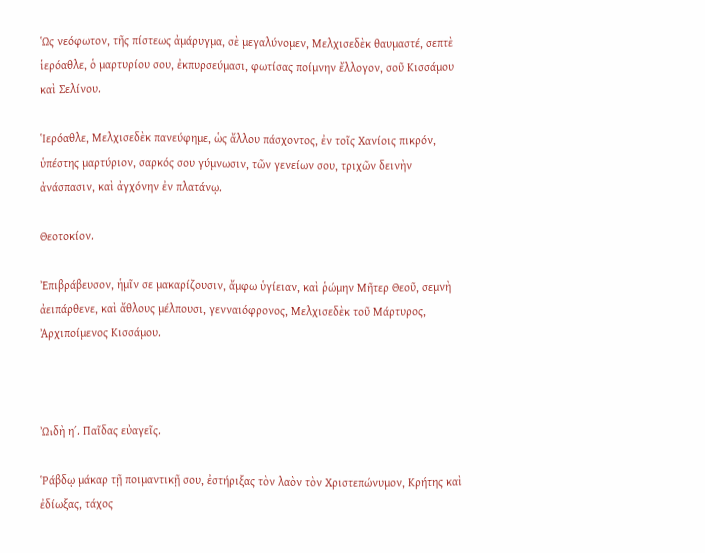Ὡς νεόφωτον, τῆς πίστεως ἀμάρυγμα, σὲ μεγαλύνομεν, Μελχισεδὲκ θαυμαστέ, σεπτὲ ἱερόαθλε, ὁ μαρτυρίου σου, ἐκπυρσεύμασι, φωτίσας ποίμνην ἔλλογον, σοῦ Κισσάμου καὶ Σελίνου.

Ἱερόαθλε, Μελχισεδὲκ πανεύφημε, ὡς ἄλλου πάσχοντος, ἐν τοῖς Χανίοις πικρόν, ὑπέστης μαρτύριον, σαρκός σου γύμνωσιν, τῶν γενείων σου, τριχῶν δεινὴν ἀνάσπασιν, καὶ ἀγχόνην ἐν πλατάνῳ.

Θεοτοκίον.

Ἐπιβράβευσον, ἡμῖν σε μακαρίζουσιν, ἄμφω ὑγίειαν, καὶ ῥώμην Μῆτερ Θεοῦ, σεμνὴ ἀειπάρθενε, καὶ ἄθλους μέλπουσι, γενναιόφρονος, Μελχισεδὲκ τοῦ Μάρτυρος, Ἀρχιποίμενος Κισσάμου.



ᾨδὴ η΄. Παῖδας εὐαγεῖς.

Ῥάβδῳ μάκαρ τῇ ποιμαντικῇ σου, ἐστήριξας τὸν λαὸν τὸν Χριστεπώνυμον, Κρήτης καὶ ἐδίωξας, τάχος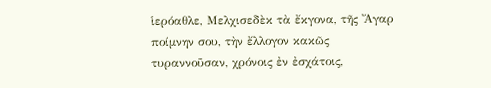ἱερόαθλε, Μελχισεδὲκ τὰ ἔκγονα, τῆς Ἄγαρ ποίμνην σου, τὴν ἔλλογον κακῶς τυραννοῦσαν, χρόνοις ἐν ἐσχάτοις,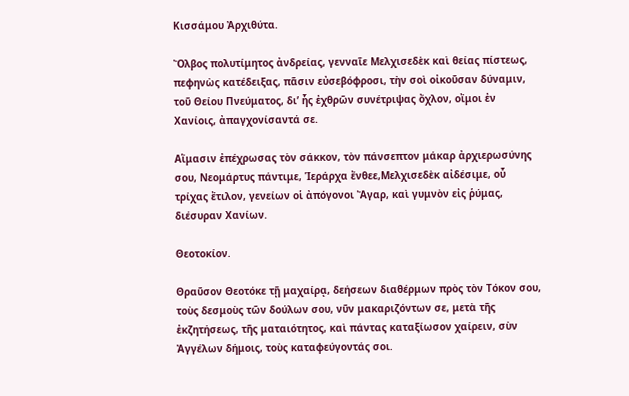Κισσάμου Ἀρχιθύτα.

Ὄλβος πολυτίμητος ἀνδρείας, γενναῖε Μελχισεδὲκ καὶ θείας πίστεως, πεφηνὼς κατέδειξας, πᾶσιν εὐσεβόφροσι, τὴν σοὶ οἰκοῦσαν δύναμιν, τοῦ Θείου Πνεύματος, δι’ ἧς ἐχθρῶν συνέτριψας ὄχλον, οἴμοι ἐν Χανίοις, ἀπαγχονίσαντά σε.

Αἵμασιν ἐπέχρωσας τὸν σάκκον, τὸν πάνσεπτον μάκαρ ἀρχιερωσύνης σου, Νεομάρτυς πάντιμε, Ἱεράρχα ἔνθεε,Μελχισεδὲκ αἰδέσιμε, οὗ τρίχας ἔτιλον, γενείων οἱ ἀπόγονοι Ἄγαρ, καὶ γυμνὸν εἰς ῥύμας, διέσυραν Χανίων.

Θεοτοκίον.

Θραῦσον Θεοτόκε τῇ μαχαίρᾳ, δεήσεων διαθέρμων πρὸς τὸν Τόκον σου, τοὺς δεσμοὺς τῶν δούλων σου, νῦν μακαριζόντων σε, μετὰ τῆς ἐκζητήσεως, τῆς ματαιότητος, καὶ πάντας καταξίωσον χαίρειν, σὺν Ἀγγέλων δήμοις, τοὺς καταφεύγοντάς σοι.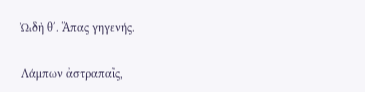ᾨδὴ θ΄. Ἅπας γηγενής.

Λάμπων ἀστραπαῖς,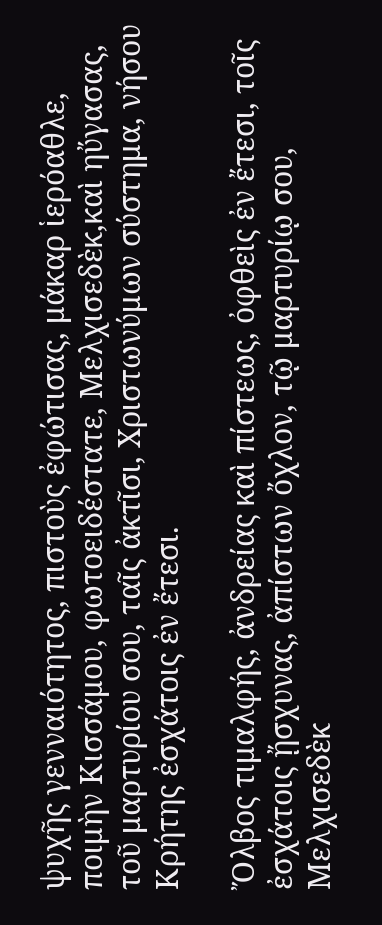ψυχῆς γενναιότητος, πιστοὺς ἐφώτισας, μάκαρ ἱερόαθλε, ποιμὴν Κισσάμου, φωτοειδέστατε, Μελχισεδὲκ,καὶ ηὔγασας, τοῦ μαρτυρίου σου, ταῖς ἀκτῖσι, Χριστωνύμων σύστημα, νήσου Κρήτης ἐσχάτοις ἐν ἔτεσι.

Ὄλβος τιμαλφής, ἀνδρείας καὶ πίστεως, ὀφθεὶς ἐν ἔτεσι, τοῖς ἐσχάτοις ᾔσχυνας, ἀπίστων ὄχλον, τῷ μαρτυρίῳ σου, Μελχισεδὲκ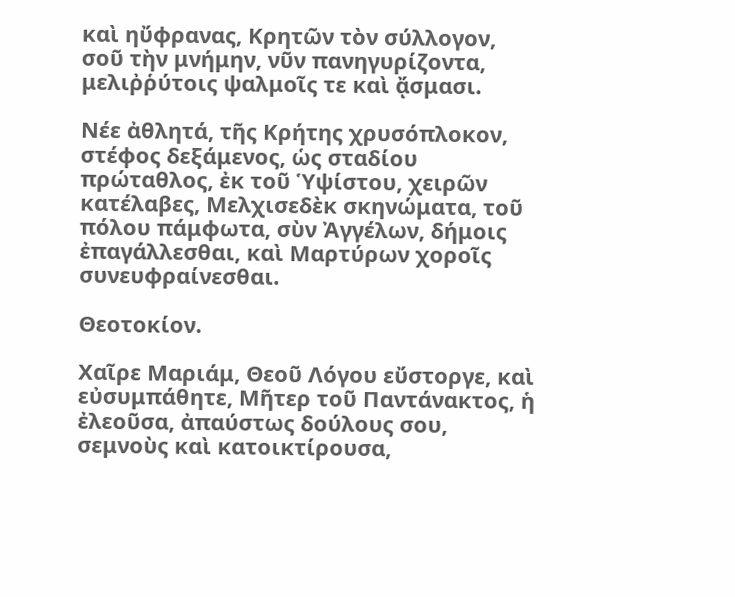καὶ ηὔφρανας, Κρητῶν τὸν σύλλογον, σοῦ τὴν μνήμην, νῦν πανηγυρίζοντα, μελιῤῥύτοις ψαλμοῖς τε καὶ ᾄσμασι.

Νέε ἀθλητά, τῆς Κρήτης χρυσόπλοκον, στέφος δεξάμενος, ὡς σταδίου πρώταθλος, ἐκ τοῦ Ὑψίστου, χειρῶν κατέλαβες, Μελχισεδὲκ σκηνώματα, τοῦ πόλου πάμφωτα, σὺν Ἀγγέλων, δήμοις ἐπαγάλλεσθαι, καὶ Μαρτύρων χοροῖς συνευφραίνεσθαι.

Θεοτοκίον.

Χαῖρε Μαριάμ, Θεοῦ Λόγου εὔστοργε, καὶ εὐσυμπάθητε, Μῆτερ τοῦ Παντάνακτος, ἡ ἐλεοῦσα, ἀπαύστως δούλους σου, σεμνοὺς καὶ κατοικτίρουσα,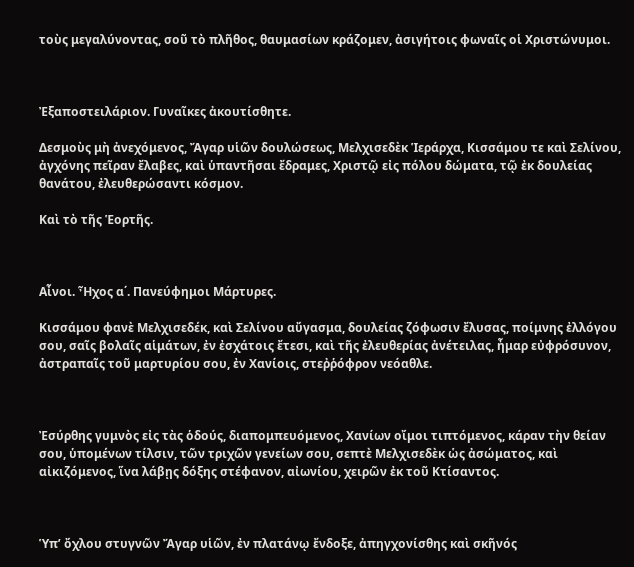τοὺς μεγαλύνοντας, σοῦ τὸ πλῆθος, θαυμασίων κράζομεν, ἀσιγήτοις φωναῖς οἱ Χριστώνυμοι.



Ἐξαποστειλάριον. Γυναῖκες ἀκουτίσθητε.

Δεσμοὺς μὴ ἀνεχόμενος, Ἄγαρ υἱῶν δουλώσεως, Μελχισεδὲκ Ἱεράρχα, Κισσάμου τε καὶ Σελίνου, ἀγχόνης πεῖραν ἔλαβες, καὶ ὑπαντῆσαι ἔδραμες, Χριστῷ εἰς πόλου δώματα, τῷ ἐκ δουλείας θανάτου, ἐλευθερώσαντι κόσμον.

Καὶ τὸ τῆς Ἑορτῆς.



Αἶνοι. Ἦχος α΄. Πανεύφημοι Μάρτυρες.

Κισσάμου φανὲ Μελχισεδέκ, καὶ Σελίνου αὔγασμα, δουλείας ζόφωσιν ἔλυσας, ποίμνης ἐλλόγου σου, σαῖς βολαῖς αἱμάτων, ἐν ἐσχάτοις ἔτεσι, καὶ τῆς ἐλευθερίας ἀνέτειλας, ἦμαρ εὐφρόσυνον, ἀστραπαῖς τοῦ μαρτυρίου σου, ἐν Χανίοις, στεῤῥόφρον νεόαθλε.



Ἐσύρθης γυμνὸς εἰς τὰς ὁδούς, διαπομπευόμενος, Χανίων οἴμοι τιπτόμενος, κάραν τὴν θείαν σου, ὑπομένων τίλσιν, τῶν τριχῶν γενείων σου, σεπτὲ Μελχισεδὲκ ὡς ἀσώματος, καὶ αἰκιζόμενος, ἵνα λάβῃς δόξης στέφανον, αἰωνίου, χειρῶν ἐκ τοῦ Κτίσαντος.



Ὑπ’ ὄχλου στυγνῶν Ἄγαρ υἱῶν, ἐν πλατάνῳ ἔνδοξε, ἀπηγχονίσθης καὶ σκῆνός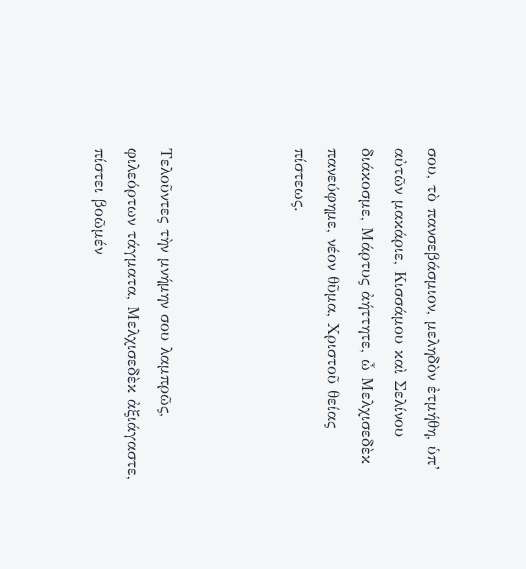σου, τὸ πανσεβάσμιον, μεληδὸν ἐτμήθη, ὑπ’ αὐτῶν μακάριε, Κισσάμου καὶ Σελίνου διάκοσμε, Μάρτυς ἀήττητε, ὦ Μελχισεδὲκ πανεύφημε, νέον θῦμα, Χριστοῦ θείας πίστεως.



Τελοῦντες τὴν μνήμην σου λαμπρῶς, φιλεόρτων τάγματα, Μελχισεδὲκ ἀξιάγαστε, πίστει βοῶμέν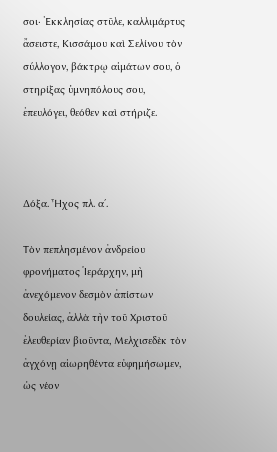σοι· Ἐκκλησίας στῦλε, καλλιμάρτυς ἄσειστε, Κισσάμου καὶ Σελίνου τὸν σύλλογον, βάκτρῳ αἱμάτων σου, ὁ στηρίξας ὑμνηπόλους σου, ἐπευλόγει, θεόθεν καὶ στήριζε.



Δόξα. Ἦχος πλ. α΄.

Τὸν πεπλησμένον ἀνδρείου φρονήματος Ἱεράρχην, μὴ ἀνεχόμενον δεσμὸν ἀπίστων δουλείας, ἀλλὰ τὴν τοῦ Χριστοῦ ἐλευθερίαν βιοῦντα, Μελχισεδὲκ τὸν ἀγχόνῃ αἰωρηθέντα εὐφημήσωμεν, ὡς νέον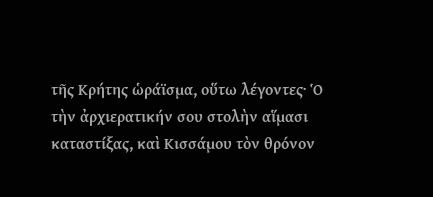τῆς Κρήτης ὡράϊσμα, οὕτω λέγοντες· Ὁ τὴν ἀρχιερατικήν σου στολὴν αἵμασι καταστίξας, καὶ Κισσάμου τὸν θρόνον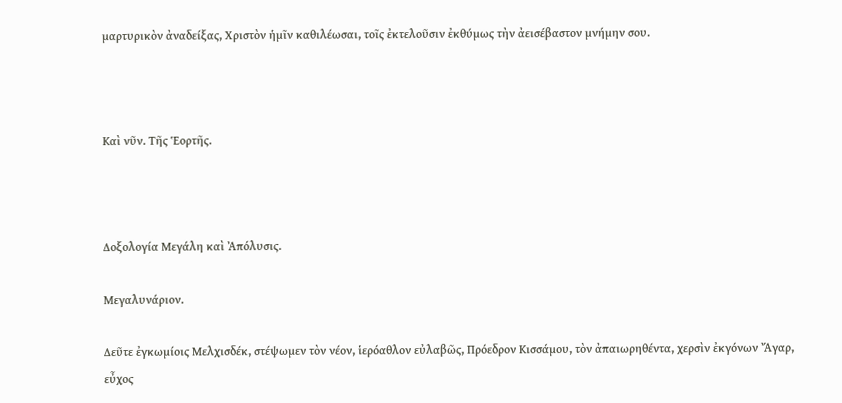μαρτυρικὸν ἀναδείξας, Χριστὸν ἡμῖν καθιλέωσαι, τοῖς ἐκτελοῦσιν ἐκθύμως τὴν ἀεισέβαστον μνήμην σου.



Καὶ νῦν. Τῆς Ἑορτῆς.



Δοξολογία Μεγάλη καὶ Ἀπόλυσις.

Μεγαλυνάριον.

Δεῦτε ἐγκωμίοις Μελχισδέκ, στέψωμεν τὸν νέον, ἱερόαθλον εὐλαβῶς, Πρόεδρον Κισσάμου, τὸν ἀπαιωρηθέντα, χερσὶν ἐκγόνων Ἄγαρ, εὖχος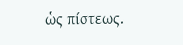ὡς πίστεως.